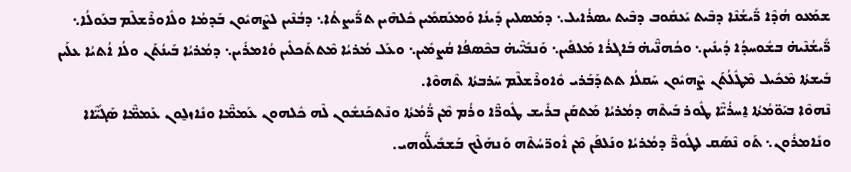ܫܡܰܥܘ ܗܳܕܶܐ ܪ̈ܺܝܫܳܢܶܐ ܕܒܶܝܬ ܝܰܥܩܽܘܒ ܕܒܶܝܬ ܝܣܪܳܐܝܠ܆ ܕܡܰܣܠܝܢ ܕܺܝܢܳܐ ܘܰܡܥܰܩܡܺܝܢ ܟܽܠܗܶܝܢ ܬܪ̈ܺܝܨܬܳܐ܆ ܕܒܳܢܶܝܢ ܠܨܶܗܝܽܘܢ ܒܰܕܡܳܐ ܘܠܽܐܘܪܶܫܠܶܡ ܒܥܰܘܠܳܐ܆ ܪ̈ܺܝܫܳܢܶܝܗ̇ ܒܫܽܘܚܕܳܐ ܕܳܝܢܺܝܢ܆ ܘܟܳܗܢ̈ܶܝܗ̇ ܒܰܐܓܪܳܐ ܡܰܠܦܺܝܢ܆ ܘܰܢܒܺܝ̈ܶܝܗ̇ ܒܟܶܣܦܳܐ ܩܳܨܡܺܝܢ܆ ܘܥܰܠ ܡܳܪܝܳܐ ܡܶܬܬܰܟܠܺܝܢ ܘܳܐܡܪܺܝܢ܆ ܕܡܳܪܝܳܐ ܒܰܝܢܳܬܰܢ ܘܠܳܐ ܐܳܬܝܳܐ ܥܠܰܝܢ ܒܺܝܫܬܳܐ ܡܶܟܺܝܠ ܡܶܛܽܠܳܬܰܢ ܨܶܗܝܽܘܢ ܚܰܩܠܳܐ ܬܬܕܰܒܰܪܝ ܘܽܐܘܪܶܫܠܶܡ ܚܰܪܒܬܳܐ ܬܶܗܘܶܐ.
ܢܶܗܘܶܐ ܒܝܰܘ̈ܡܳܬܳܐ ܐ̱ܚܪܳܝ̈ܶܐ ܛܽܘܪ ܒܰܝܬܶܗ ܕܡܳܪܝܳܐ ܡܰܬܩܰܢ ܒܪܺܝܫ ܛܽܘܪ̈ܶܐ ܘܪܳܡ ܡܶܢ ܪ̈ܳܡܳܬܳܐ ܘܢܶܬܟܰܢܫܽܘܢ ܠܶܗ ܟܽܠܗܘܢ ܥܰܡܡ̈ܶܐ ܘܢܺܐܙܠ̱ܘܢ ܥܰܡܡ̈ܶܐ ܣܰܓܺܝ̈ܶܐܐ ܘܢܺܐܡܪܽܘܢ܆ ܬܰܘ ܢܶܣܰܩ ܠܛܽܘܪ̈ܶ ܕܡܳܪܝܳܐ ܘܢܰܠܦܰܢ ܡܶܢ ܐܽܘܪ̈ܚܳܬܶܗ ܘܰܢܗܰܠܶܟ ܒܰܫܒܺܝܠ̈ܰܘܗܝ.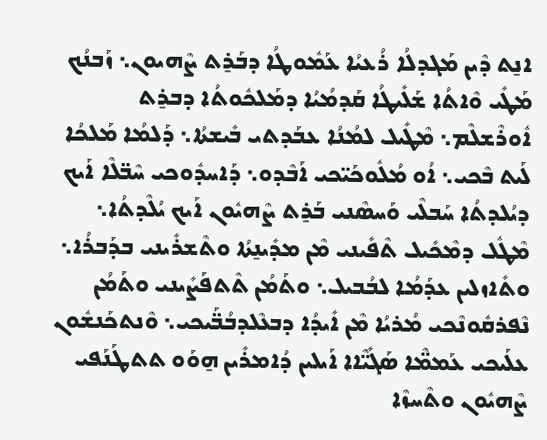ܐܢ̱ܬ ܕܶܝܢ ܡܰܓܕܠܳܐ ܪܳܥܝܳܐ ܥܰܡܽܘܛܳܐ ܕܒܰܪ̱ܬ ܨܶܗܝܘܢ܆ ܙܰܒܢܳܟ ܡܰܛܺܝ ܘܶܐܬܳܐ ܫܰܠܺܝܛܳܐ ܩܰܕܡܳܝܳܐ ܕܡܰܠܟܽܘܬܳܐ ܕܒܪ̱ܬ ܐܽܘܪܶܫܠܶܡ܆ ܡܶܛܺܝܠ ܠܡܳܢܳܐ ܥܒܰܕܬܝ ܒܺܝܫܬܳܐ܆ ܕܰܠܡܳܐ ܡܰܠܟܳܐ ܠܰܝܬ ܒܶܟܝ܆ ܐܳܘ ܡܳܠܽܘܟܰܝ̈ܟܝ ܐܰܒܶܕܘ܆ ܕܰܐܚܕܽܘܟܝ ܚܶܒ̈ܠܶܐ ܐܰܝܟ ܕܝܳܠܕܬܳܐ ܚܰܒܠܶܝ ܘܰܚܣܶܢܝ ܒܰܪ̱ܬ ܨܶܗܝܽܘܢ ܐܰܝܟ ܝܳܠܶܕܬܳܐ܆ ܡܶܛܽܠ ܕܡܶܟܺܝܠ ܬܶܦܺܝܢܝ ܡܶܢ ܡܕܺܝܢ̱ܬܳܐ ܘܬܶܫܪܺܝܢܝ ܒܕܰܒܪܳܐ܆ ܘܬܺܐܙܠܝܢ ܥܕܰܡܳܐ ܠܒܳܒܝܠ܆ ܘܬܰܡܳܢ ܬܶܬܦܰܨܺܝܢܝ ܘܬܰܡܳܢ ܢܶܦܪܩܽܘܢܶܟܝ ܡܳܪܝܳܐ ܡܶܢ ܐܺܝܕܳܐ ܕܒܥܶܠܕܒܳܒ̈ܰܝܟܝ܆ ܘܶܢܬܟܰܢܫܽܘܢ ܥܠܰܝܟܝ ܥܰܡܡ̈ܶܐ ܣܰܓܺܝ̈ܶܐܐ ܐܰܝܠܝܢ ܕܳܐܡܪܺܝܢ ܗ̱ܘܰܘ ܬܬܛܰܢܰܦܝ ܨܶܗܝܽܘܢ ܘܬܶܚܙܶܐ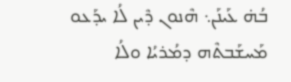ܒܳܗ̇ ܥܰܝܢܰܢ܆ ܗܶܢܘܢ ܕܶܝܢ ܠܳܐ ܝܕܰܥܘ ܡܰܚܫܰܒܬܶܗ ܕܡܳܪܝܳܐ ܘܠܳܐ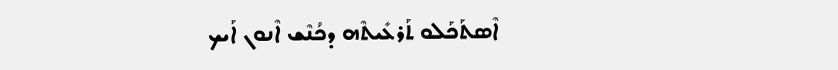ܐܶܣܬܰܟܰܠܘ ܬܰܪܥܺܝܬܶܗ ܕܟܳܢܶܫ ܐܶܢܘܢ ܐܰܝܟ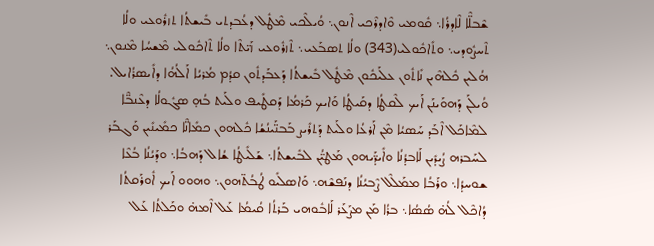ܫܶܒܠ̈ܶܐ ܠܶܐܕܪܳܐ܆ ܩܽܘܡܝ ܘܶܐܕܪܶܟܝ ܐܶܢܘܢ܆ ܘܳܝܠܶܟܝ ܡܶܛܽܠ ܕܥܳܒܕܬܝ ܒܺܝܫܬܳܐ ܬܙܪܽܘܥܝ ܘܠܳܐ ܬܶܚܨܽܘܕܝ܆ ܘܬܺܐܟܽܘܠܝ(343) ܘܠܳܐ ܬܣܒܰܥܝ܆ ܬܶܙܪܽܘܥܝ ܙܰܝ̈ܬܶܐ ܘܠܳܐ ܬܶܐܟܽܘܠܝ ܡܶܫܚܳܐ ܡܶܢܘܢ܆ ܗܳܠܝܢ ܟܽܠܗܶܝܢ ܢܺܐܬܽܘܢ ܥܠܰܝܟܽܘܢ ܡܶܛܽܠ ܒܺܝܫܬܳܐ ܕܰܥܒܰܕܬܽܘܢ ܩܕܳܡ ܡܳܪܝܳܐ ܐܰܠܳܗܳܐ ܕܐܺܝܣܪܳܐܝܠ.
ܘܳܝܠܰܢ ܕܰܗܘܰܝܢܰܢ ܐܰܝܟ ܠܶܩܛܳܐ ܕܩܰܝܛܳܐ ܘܰܐܝܟ ܟܰܪܡܳܐ ܕܰܩܛܺܝܦ ܘܠܰܝܬ ܒܳܗ̣ ܣܓܽܘܠܳܐ ܕܥܶܢܒ̈ܶܐ ܠܡܶܐܟܰܠ ܐܶܒܰܕ ܚܰܣܝܳܐ ܡܶܢ ܐܰܪܥܳܐ ܘܠܰܝܬ ܕܰܬܪܺܝܨ ܒܰܒܢ̈ܰܝܢܳܫܳܐ ܟܽܠܗܘܢ ܟܡܺܐܢ̈ܶܐ ܟܡܺܝܢܺܝܢ ܘܰܓܒܰܪ ܠܚܰܒܪܗ ܨܳܝܕܺܝܢ ܠܰܐܒܕܳܢܳܐ ܘܐܺܝܕ̈ܰܝܗܘܢ ܡܰܛܝ̈ܳܢ ܠܒܺܝܫܬܳܐ܆ ܫܰܠܺܝܛܳܐ ܫܳܐܠ ܕܰܗܒܳܐ܆ ܘܕܰܝܳܢܳܐ ܒܳܥܶܐ ܫܘܚܕܳܐ܆ ܘܪܰܒܳܐ ܡܡܰܠܶܠ ܨܶܒܝܳܢܳܐ ܕܢܰܦܫܶܗ܆ ܘܰܐܣܠܺܝܘ ܛܳܒܳܬ̈ܗܘܢ܆ ܘܗܘܘ ܐܰܝܟ ܐܽܘܪܰܩܬܳܐ ܕܳܐܟܶܠ ܠܳܗ̇ ܣܳܣܳܐ܆ ܒܪܳܐ ܡܰܢ ܡܨܰܥܰܪ ܠܰܐܒܽܘܗܝ ܒܰܪܬܳܐ ܩܳܝܡܳܐ ܥܰܠ ܐܶܡܗ̇ ܘܟܰܠܬܳܐ ܥܰܠ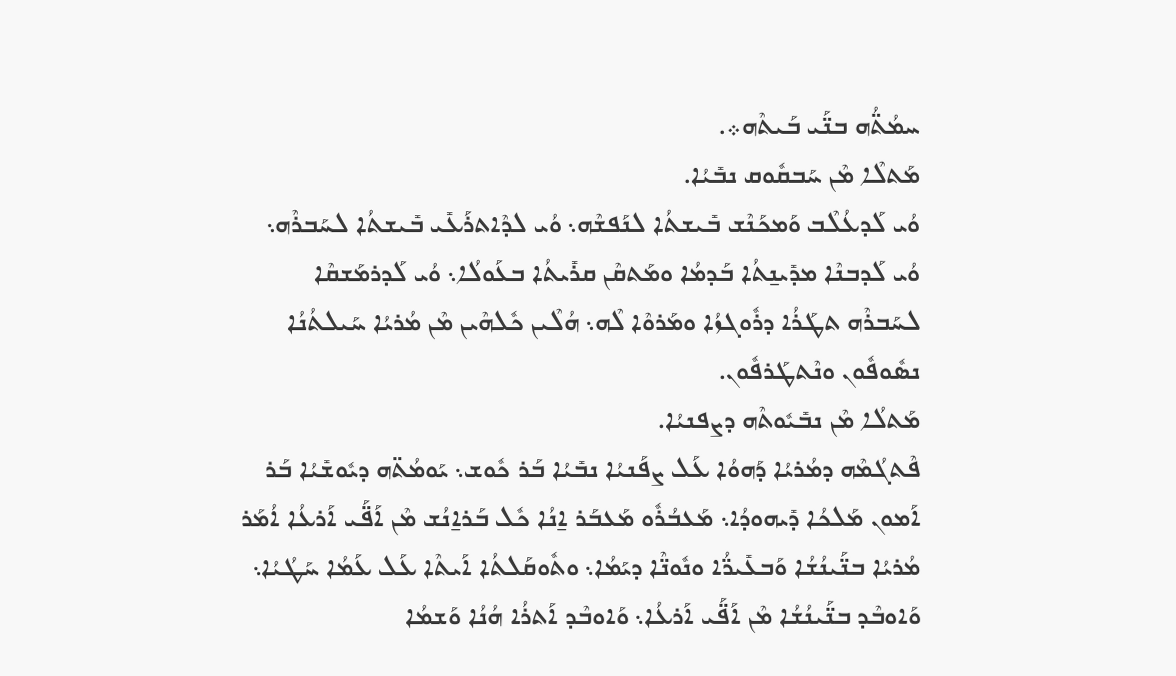ܚܡܳܬ̈ܳܗ ܒܢ̈ܰܝ ܒܰܝܬܶܗ܀.
ܡܰܬܠܶܐ ܡܶܢ ܚܰܒܩܽܘܩ ܢܒܺܝܳܐ.
ܘܳܝ ܠܰܕܥܳܠܶܒ ܘܰܡܟܰܢܶܫ ܒܺܝܫܬܳܐ ܠܢܰܦܫܶܗ܆ ܘܳܝ ܠܕܶܐܬܪܰܥܺܝ ܒܺܝܫܬܳܐ ܠܚܰܒܪܶܗ܆ ܘܳܝ ܠܰܕܒܢܶܐ ܡܕܺܝܢ̱ܬܳܐ ܒܰܕܡܳܐ ܘܡܰܬܩܶܢ ܩܪܺܝܬܳܐ ܒܥܰܘܠܳܐ܆ ܘܳܝ ܠܰܕܪܡܰܫܩܶܐ ܠܚܰܒܪܶܗ ܬܛܰܪܳܐ ܕܪܽܘܓܙܳܐ ܘܡܰܪܘܶܐ ܠܶܗ܆ ܗܳܠܶܝܢ ܟܽܠܗܶܝܢ ܡܶܢ ܡܳܪܝܳܐ ܚܰܝܠܬܳܢܳܐ ܢܣܽܘܦܽܘܢ ܘܢܶܬܛܰܪܦܽܘܢ.
ܡܰܬܠܳܐ ܡܶܢ ܢܒܺܝܽܘܬܶܗ ܕܨܦܢܝܳܐ.
ܦܶܬܓܳܡܶܗ ܕܡܳܪܝܳܐ ܕܰܗܘܳܐ ܥܰܠ ܨܦܰܢܝܳܐ ܢܒܺܝܳܐ ܒܰܪ ܟܽܘܫ܆ ܝܰܘܡܳܬ̈ܗ ܕܝܽܘܫܺܝܳܐ ܒܰܪ ܐܰܡܘܢ ܡܰܠܟܳܐ ܕܺܝܗܘܕܳܐ܆ ܡܰܥܒܳܪܽܘ ܡܰܥܒܰܪ ܐ̱ܢܳܐ ܟܽܠ ܒܰܪܐ̱ܢܳܫ ܡܶܢ ܐܰܦ̈ܰܝ ܐܰܪܥܳܐ ܐܳܡܰܪ ܡܳܪܝܳܐ ܒܢ̈ܰܝܢܳܫܳܐ ܘܰܒܥܺܝܪ̈ܳܐ ܘܢܽܘܢ̈ܶܐ ܕܝܰܡܳܐ܆ ܘܬܽܘܩܰܠܬܳܐ ܐܰܝܬܶܐ ܥܰܠ ܥܰܡܳܐ ܚܰܛܳܝܳܐ܆ ܘܰܐܘܒܶܕ ܒܢ̈ܰܝܢܳܫܳܐ ܡܶܢ ܐܰܦ̈ܰܝ ܐܰܪܥܳܐ܆ ܘܰܐܘܒܶܕ ܐܰܬܪܳܐ ܗܳܢܳܐ ܘܰܫܡܳܐ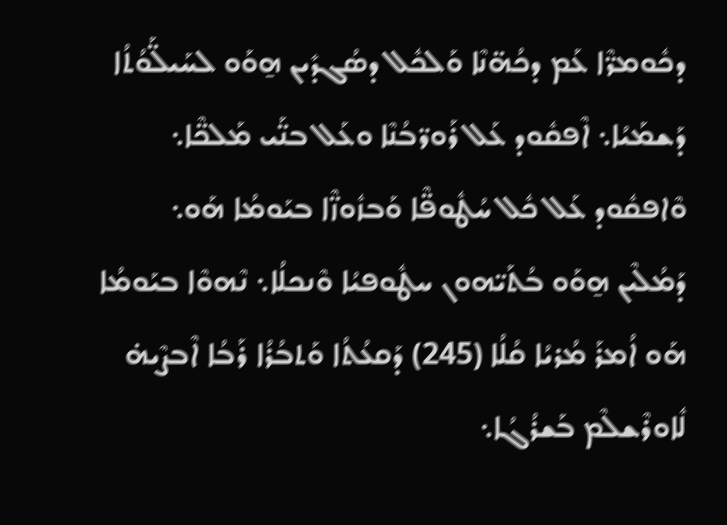ܕܟܽܘܡܪ̈ܶܐ ܥܰܡ ܕܟܳܗ̈ܢܶܐ ܘܰܠܟܽܠ ܕܣܳܓܕܺܝܢ ܗ̱ܘܰܘ ܠܚܰܝܠ̈ܰܘܳܬܳܐ ܕܰܫܡܰܝܳܐ܆ ܐܶܦܩܽܘܕ ܥܰܠ ܪܰܘܪ̈ܒܳܢܶܐ ܘܥܰܠ ܒܢ̈ܰܝ ܡܰܠܟ̈ܶܐ܆ ܘܶܐܦܩܽܘܕ ܥܰܠ ܟܽܠ ܚܳܛܽܘܦ̈ܶܐ ܘܰܒܙܽܘܙ̈ܶܐ ܒܝܰܘܡܳܐ ܗܰܘ܆ ܕܰܡܳܠܶܝܢ ܗ̱ܘܰܘ ܒܳܬܰܝ̈ܗܘܢ ܚܛܽܘܦܝܳܐ ܘܶܢܟܠܳܐ܆ ܢܶܗܘܶܐ ܒܝܰܘܡܳܐ ܗܰܘ ܐܳܡܪܰ ܡܳܪܝܳܐ ܩܳܠܳܐ (245) ܕܰܩܥܳܬܳܐ ܘܰܬܒܳܪܳܐ ܪܰܒܳܐ ܐܶܒܨܶܝܗ̇ ܠܽܐܘܪܶܫܠܶܡ ܒܰܫܪܳܓܳܐ܆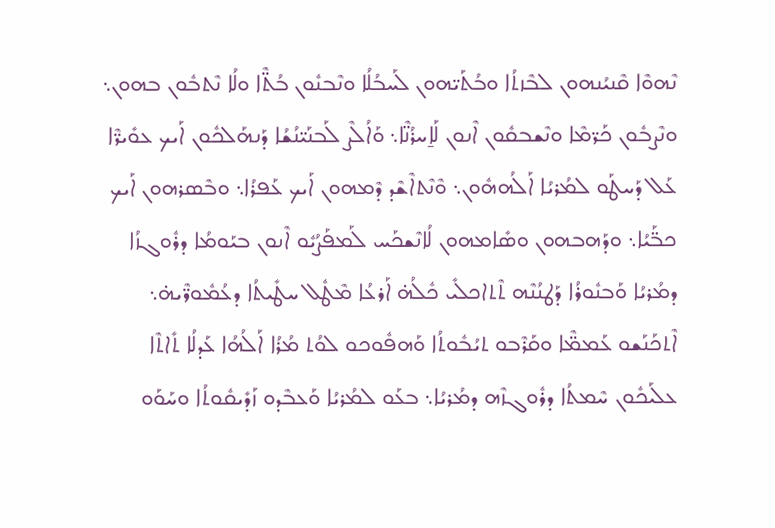ܢܶܗܘܶܐ ܩܶܢܝܳܢܗܘܢ ܠܒܶܙܬܳܐ ܘܒܳܬܰܝ̈ܗܘܢ ܠܰܚܒܳܠܳܐ ܘܢܶܒܢܽܘܢ ܒܳܬ̈ܶܐ ܘܠܳܐ ܢܶܬܒܽܘܢ ܒܗܘܢ܆ ܘܢܶܨܒܽܘܢ ܟܰܪ̈ܡܶܐ ܘܢܶܫܒܩܽܘܢ ܐܶܢܘܢ ܠܰܐ̱ܚܪܳܢ̈ܶܐ܆ ܘܰܐܳܠܶܨ ܠܰܒܢܰܝ̈ܢܳܫܳܐ ܕܰܢܗܰܠܟܽܘܢ ܐܰܝܟ ܥܘܺܝܪ̈ܶܐ ܥܰܠ ܕܰܚܛܰܘ ܠܡܳܪܝܳܐ ܐܰܠܳܗܗܽܘܢ܆ ܘܶܢܶܬܐܶܫܶܕ ܕܶܡܗܘܢ ܐܰܝܟ ܥܰܦܪܳܐ܆ ܘܒܶܣܪܗܘܢ ܐܰܝܟ ܟܒ̈ܰܝܳܐ܆ ܘܕܰܗܒܗܘܢ ܘܣܺܐܡܗܘܢ ܠܳܐܢܶܫܟܰܚ ܠܰܡܦܰܨܳܝܽܘ ܐܶܢܘܢ ܒܝܰܘܡܳܐ ܕܪܽܘܓܙܳܐ ܕܡܳܪܝܳܐ ܘܰܒܢܽܘܪܳܐ ܕܰܛܢܳܢܶܗ ܬܶܬܐܟܠܺܝ ܟܽܠܳܗ̇ ܐܰܪܥܳܐ ܡܶܛܽܠ ܚܛܺܝܬܳܐ ܕܥܳܡܽܘܪ̈ܶܝܗ̇܆ ܐܶܬܟܰܢܰܫܘ ܥܰܡܡ̈ܶܐ ܘܩܰܪܶܒܘ ܬܝܳܒܽܘܬܳܐ ܘܰܗܦܽܘܟܘ ܠܘܳܬ ܡܳܪܳܐ ܐܰܠܳܗܳܐ ܥܰܕܠܳܐ ܬܺܐܬܶܐ ܥܠܰܝܟܽܘܢ ܚܶܡܬܳܐ ܕܪܽܘܓܙܶܗ ܕܡܳܪܝܳܐ܆ ܒܥܰܘ ܠܡܳܪܝܳܐ ܘܰܥܒܶܕܘ ܙܰܕܺܝܩܽܘܬܳܐ ܘܚܰܘܰܘ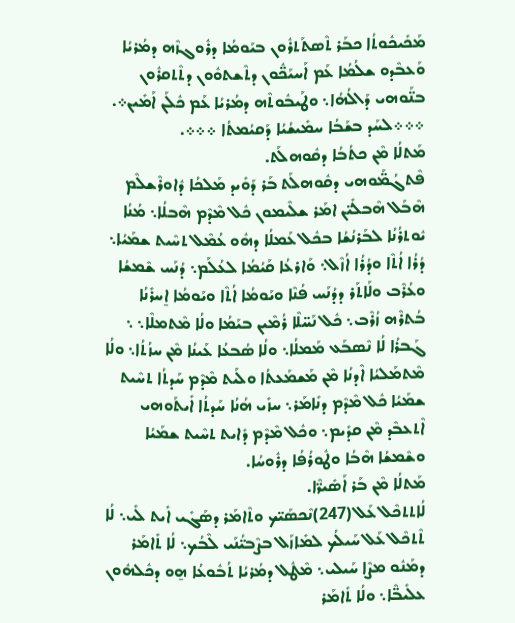ܡܰܟܺܝܟܽܘܬܳܐ ܟܒܰܪ ܬܶܣܬܰܬܪܽܘܢ ܒܝܰܘܡܳܐ ܕܪܽܘܓܙܶܗ ܕܡܳܪܝܳܐ ܘܰܥܒܶܕܘ ܫܠܳܡܳܐ ܥܰܡ ܐܰܚܝܰܟ̈ܽܘܢ ܕܬܶܫܬܘܽܘܢ ܕܬܶܬܩܪܽܘܢ ܒܢ̈ܰܘܗܝ ܕܰܐܠܳܗܳܐ܆ ܘܛܰܝܒܽܘܬܶܗ ܕܡܳܪܝܳܐ ܥܰܡ ܟܽܠܰܢ ܐܰܡܺܝܢ܀.
܀܀܀ܠܚܰܕ ܒܫܰܒܳܐ ܚܡܺܝܫܳܝܳܐ ܕܰܩܝܳܡܬܳܐ ܀܀܀.
ܡܰܬܠܳܐ ܡܶܢ ܟܬܳܒܳܐ ܕܩܽܘܗܠܰܬ.
ܦܶܬܓܳܡ̈ܰܘܗܝ ܕܩܽܘܗܠܰܬ ܒܰܪ ܕܰܘܺܝܕ ܡܰܠܟܳܐ ܕܽܐܘܪܶܫܠܶܡ ܗܶܒܰܠ ܗܶܒܠܺܝ̈ܢ ܐܡܰܪ ܫܠܶܝܡܘܢ ܟܽܠ ܡܶܕܶܡ ܗܶܒܠܳܐ܆ ܡܳܢܳܐ ܝܽܘܬܪܳܢܳܐ ܠܒܰܪܢܳܫܳܐ ܒܟܽܠ ܥܰܡܠܳܐ ܕܗܽܘ ܥܳܡܶܠ ܬܚܶܝܬ ܫܡܰܝܳܐ܆ ܕܳܪܳܐ ܐܳܬܶܐ ܘܕܳܪܳܐ ܐܳܙܶܠ܆ ܘܰܐܪܥܳܐ ܩܰܝܳܡܳܐ ܠܥܳܠܰܡ܆ ܕܳܢܰܚ ܫܶܡܫܳܐ ܘܥܳܪܶܒ ܘܠܰܐܬܰܪ ܕܕܳܢܰܚ ܦܳܢܶܐ ܘܝܰܘܡܳܐ ܐܳܬܶܐ ܘܝܰܘܡܳܐ ܐ̱ܚܪܺܢܳܐ ܒܳܬܪܶܗ ܙܳܪܶܒ܆ ܟܽܠ ܢܰܚ̈ܠܶܐ ܪܳܡܶܝܢ ܒܝܰܡܳܐ ܘܠܳܐ ܡܶܬܡܠܶܐ܆ ܆ ܓܰܒܪܳܐ ܠܳܐ ܢܶܣܒܰܥ ܡܰܡܠܳܐ܆ ܘܠܳܐ ܣܳܒܥܳܐ ܥܰܝܢܳܐ ܡܶܢ ܚܙܳܬܳܐ܆ ܘܠܳܐ ܡܶܬܡܰܠܝܳܐ ܐܶܕܢܳܐ ܡܶܢ ܡܰܫܡܰܥܬܳܐ ܘܠܰܝܬ ܡܶܕܶܡ ܚܰܕܬܳܐ ܬܚܶܝܬ ܫܡܰܝܳܐ ܟܽܠ ܡܶܕܶܡ ܕܢܺܐܡܰܪ܆ ܚܙܺܝ ܗܳܢܳܐ ܚܰܕܬܳܐ ܐܺܝܬܰܘܗܝ ܐܶܬܥܒܶܕ ܡܶܢ ܩܕܺܝܡ܆ ܘܟܽܠ ܡܶܕܶܡ ܕܺܐܝܬ ܬܚܶܝܬ ܫܡܰܝܳܐ ܘܫܶܡܫܳܐ ܗܶܒܳܐ ܘܛܽܘܪܳܦܳܐ ܕܪܽܘܚܳܐ.
ܡܰܬܠܳܐ ܡܶܢ ܒܰܪ ܐܰܣܺܝܪ̈ܶܐ.
ܠܳܐܬܬܟܶܠ ܥܰܠ (247)ܢܶܟܣܰܝ̈ܟ ܘܬܶܐܡܰܪ ܕܣܰܓܺܝ ܐܺܝܬ ܠܺܝ܆ ܠܳܐ ܬܶܬܟܶܠ ܥܰܠ ܚܰܝܠܳܟ ܠܡܺܐܙܰܠ ܒܨܶܒܝ̈ܳܢܰܝ ܠܶܒܳܟ܆ ܠܳܐ ܬܺܐܡܰܪ ܕܡܰܢܽܘ ܡܨܶܐ ܚܰܝܠܝ܆ ܡܶܛܽܠ ܕܡܳܪܝܳܐ ܬܳܒܽܘܥܳܐ ܗ̱ܘ ܕܟܽܠܗܽܘܢ ܥܠܺܝܒ̈ܶܐ܆ ܘܠܳܐ ܬܺܐܡܰܪ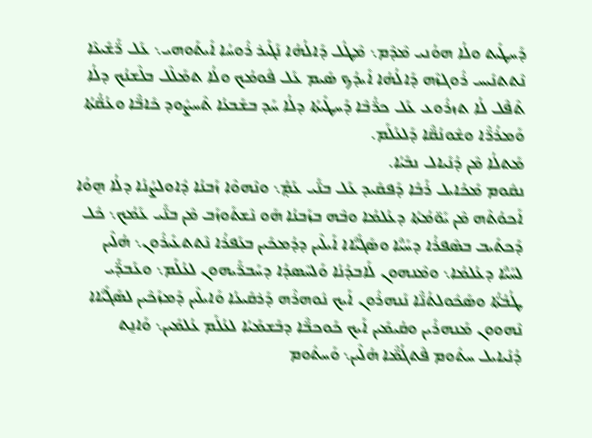ܕܰܚܛܺܝܬ ܘܠܳܐ ܗܘܳܢܝ ܡܶܕܶܡ܆ ܡܶܛܽܠ ܕܰܐܠܳܗܳܐ ܢܰܓܺܝܪ ܪܽܘܚܳܐ ܐܺܝܬܰܘܗܝ܆ ܥܰܠ ܪ̈ܰܫܺܝܥܶܐ ܢܶܬܬܢܺܝܚ ܪܽܘܓܙܶܗ ܕܰܐܠܳܗܳܐ ܐܺܝܕܳܟ ܣܺܝܡ ܥܰܠ ܦܽܘܡܳܟ ܘܠܳܐ ܬܡܰܠܶܠ ܒܠܶܫܢܳܟ ܕܠܳܐ ܬܶܦܶܠ ܠܳܐ ܬܙܪܽܘܥ ܥܰܠ ܟܪ̈ܳܒܶܐ ܕܰܚܛܺܝܬܳܐ ܕܠܳܐ ܚܰܕ ܒܫܰܒܥܳܐ ܬܶܚܨܽܘܕ ܟܺܐܒ̈ܶܐ ܘܥܳܩ̈ܳܬܳܐ ܘܰܡܪܳܪ̈ܶܐ ܘܫܽܘܢܳܩ̈ܶܐ ܕܰܠܥܳܠܰܡ.
ܡܰܬܠܳܐ ܡܶܢ ܕܳܢܺܝܐܠ ܢܒܺܝܳܐ.
ܢܩܽܘܡ ܡܺܟܳܐܝܠ ܪܰܒܳܐ ܕܰܦܩܺܝܕ ܥܰܠ ܒܢ̈ܰܝ ܥܰܡ̣ܳ܆ ܘܢܶܗܘܶܐ ܙܰܒܢܳܐ ܕܽܐܘܠܨܳܢܳܐ ܕܠܳܐ ܗ̱ܘܳܐ ܐܰܟܘܳܬܶܗ ܡܶܢ ܝܰܘ̈ܡܳܬܳܐ ܕܥܳܠܡܳܐ ܘܒܶܗ ܒܙܰܒܢܳܐ ܗܰܘ ܢܶܫܬܰܘܙܰܒ ܡܶܢ ܒܢ̈ܰܝ ܥܰܡܳܟ܆ ܟܽܠ ܕܰܟܬܺܝܒ ܒܣܶܦܪܳܐ ܕܚܰܝ̈ܶܐ ܘܣܰܓܺܝ̈ܶܐܐ ܐܰܝܠܶܝܢ ܕܕܳܡܟܺܝܢ ܒܥܰܦܪܳܐ ܢܶܬܬܥܺܝܪܽܘܢ܆ ܗܳܠܶܝܢ ܠܚܰܝ̈ܶܐ ܕܥܳܠܡܳܐ܆ ܘܡܶܢܗܘܢ ܠܰܐܒܕܳܢܳܐ ܘܰܠܚܶܣܕܳܐ ܕܚܰܒܪ̈ܰܝܗܘܢ ܠܥܳܠܰܡ܆ ܘܥܰܒܕ̈ܰܝ ܛܳܒܳܬ̈ܳܐ ܘܣܰܟܽܘܠܬܳܢ̈ܶܐ ܢܰܢܗܪܽܘܢ ܐܰܝܟ ܢܽܘܗܪܶܗ ܕܰܪܩܺܝܥܳܐ ܘܰܐܝܠܶܝܢ ܕܰܡܙܰܟܶܝܢ ܠܣܰܓܺܝ̈ܶܐܐ ܢܶܗܘܘܢ ܡܰܢܗܪܺܝܢ ܘܩܳܝܡܺܝܢ ܐܰܝܟ ܟܰܘܟܒ̈ܶܐ ܕܒܰܫܡܰܝܳܐ ܠܥܳܠܰܡ ܥܳܠܡܺܝܢ܆ ܘܰܐܢ̱ܬ ܕܳܢܺܝܐܝܠ ܚܬܽܘܡ ܦܶܬܓܳܡ̈ܶܐ ܗܳܠܶܝܢ܆ ܘܰܚܬܽܘܡ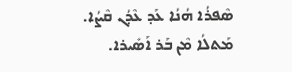ܣܶܦܪܳܐ ܗܳܢܳܐ ܥܰܕ ܥܶܕܳܢ ܩܶܨܳܐ.
ܡܰܬܠܳܐ ܡܶܢ ܒܰܪ ܐܰܣܺܝܪܐ.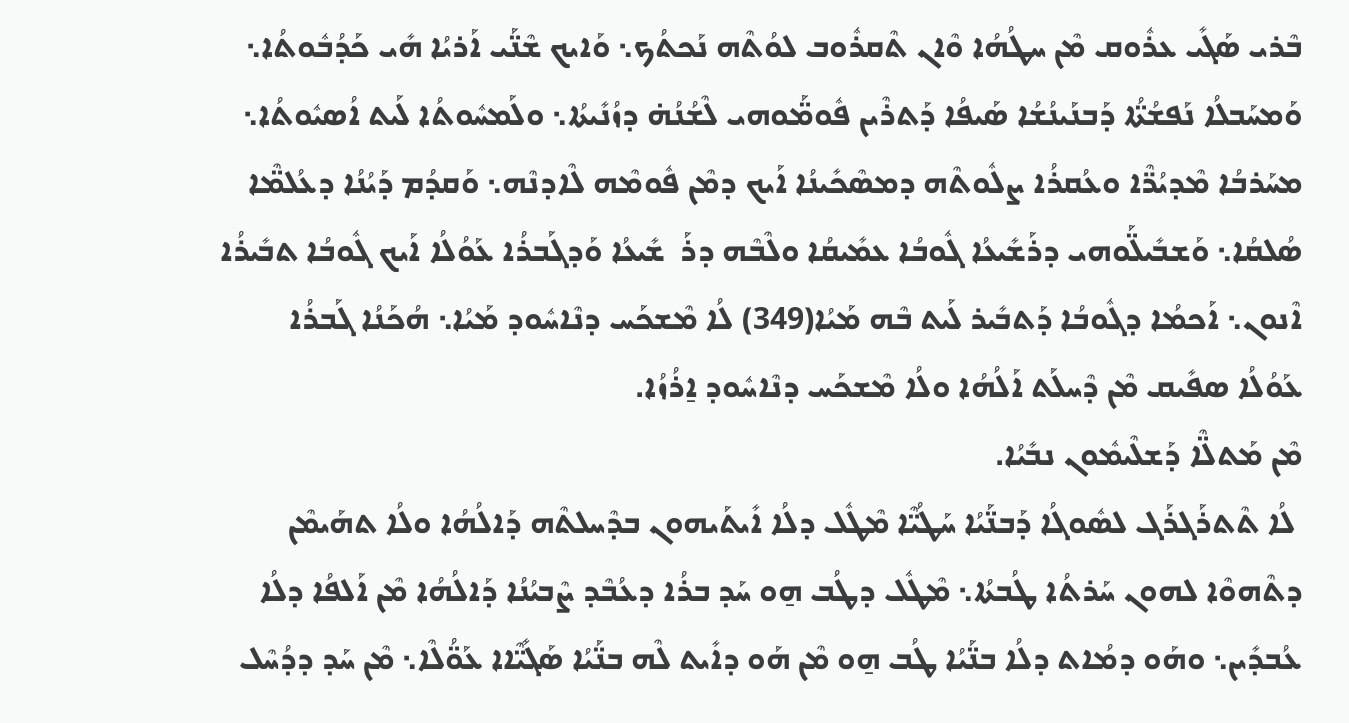ܒܶܪܝ ܣܰܓܺܝ ܥܪܽܘܩ ܡܶܢ ܚܛܳܗܳܐ ܘܶܐܢ ܬܶܩܪܽܘܒ ܠܘܳܬܶܗ ܢܰܟܬܳܟ܆ ܘܰܐܝܟ ܫܶܢ̈ܰܝ ܐܰܪܝܳܐ ܗܺܝ ܟܰܕܳܒܽܘܬܳܐ܆ ܘܰܡܚܰܒܠܳܐ ܢܰܦܫܳܬ̈ܳܐ ܕܰܒܢܰܝܢܳܫܳܐ ܣܰܝܦܳܐ ܕܰܬܪܶܝܢ ܦܽܘܡ̈ܰܘܗܝ ܠܶܫܳܢܳܗ̇ ܕܙܳܢܺܝܬܳܐ܆ ܘܠܰܡܚܽܘܬܳܐ ܠܰܝܬ ܐܳܣܝܽܘܬܳܐ܆ ܡܚܰܪܒܳܐ ܡܶܕܝܳܪ̈ܶܐ ܘܥܳܩܪܳܐ ܨܠܽܘܬܶܗ ܕܡܣܶܟܺܝܢܳܐ ܐܰܝܟ ܕܡܶܢ ܦܽܘܡܶܗ ܠܶܐܕܢܶܗ܆ ܘܰܩܕܳܡ ܕܰܝܳܢܳܐ ܕܥܳܠܡ̈ܶܐ ܣܳܠܩܳܐ܆ ܘܰܫܒܺܝܠ̈ܰܘܗܝ ܕܪܰܫܺܝܥܳܐ ܓܽܘܒܳܐ ܥܡܺܝܩܳܐ ܘܠܶܒܶܗ ܕܪܰ  ܫܺܝܥܳܐ ܘܰܕܓܰܒܪܳܐ ܥܰܘܳܠܳܐ ܐܰܝܟ ܓܽܘܒܳܐ ܬܒܺܝܪܳܐ ܐܶܢܘܢ܆ ܐܰܟܡܳܐ ܕܓܽܘܒܳܐ ܕܰܬܒܺܝܪ ܠܰܝܬ ܒܶܗ ܡܰܝܳܐ(349) ܠܳܐ ܡܶܫܟܰܚ ܕܢܶܐܚܽܘܕ ܡܰܝܳܐ܆ ܗܳܟܰܢܳܐ ܓܰܒܪܳܐ ܥܰܘܳܠܳܐ ܣܦܺܝܩ ܡܶܢ ܕܶܚܠܰܬ ܐܰܠܳܗܳܐ ܘܠܳܐ ܡܶܫܟܰܚ ܕܢܶܐܚܽܘܕ ܐ̱ܪܳܙܳܐ.
ܡܶܢ ܡܰܬܠ̈ܶܐ ܕܰܫܠܶܝܡܽܘܢ ܢܒܺܝܳܐ.
 ܠܳܐ ܬܶܬܪܰܓܪܰܓ ܠܣܽܘܓܳܐ ܕܰܒܢ̈ܰܝܳܐ ܚܰܛܳܝ̈ܶܐ ܡܶܛܽܠ ܕܠܳܐ ܐܺܝܬܰܝܗܘܢ ܒܕܶܚܠܬܶܗ ܕܰܐܠܳܗܳܐ ܘܠܳܐ ܬܗܰܝܡܶܢ ܕܬܶܗܘܶܐ ܠܗܘܢ ܚܰܪܬܳܐ ܛܳܒܬܳܐ܆ ܡܶܛܽܠ ܕܛܳܒ ܗ̱ܘ ܚܰܕ ܒܪܳܐ ܕܥܳܒܶܕ ܨܶܒܝܳܢܳܐ ܕܰܐܠܳܗܳܐ ܡܶܢ ܐܰܠܦܳܐ ܕܠܳܐ ܥܳܒܕܺܝܢ܆ ܘܗܰܘ ܕܡܳܐܬ ܕܠܳܐ ܒܢ̈ܰܝܳܐ ܛܳܒ ܗ̱ܘ ܡܶܢ ܗܰܘ ܕܐܺܝܬ ܠܶܗ ܒܢ̈ܰܝܳܐ ܣܰܓܺܝ̈ܶܐܐ ܥܰܘ̈ܳܠܶܐ܆ ܡܶܢ ܚܰܕ ܕܕܳܚܶܠ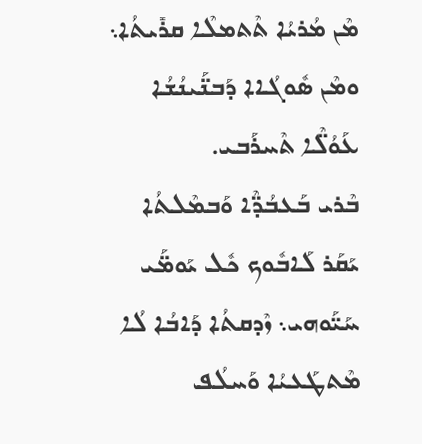ܡܶܢ ܡܳܪܝܳܐ ܬܶܬܡܠܶܐ ܩܪܺܝܬܳܐ܆ ܘܡܶܢ ܣܽܘܓܳܐܐ ܕܰܒܢ̈ܰܝܢܳܫܳܐ ܥܰܘܳܠ̈ܶܐ ܬܶܚܪܰܒܝ.
ܒܶܪܝ ܒܰܥܒܳܕ̈ܶܐ ܘܰܒܡܶܠܬܳܐ ܝܰܩܰܪ ܠܰܐܒܽܘܟ ܟܽܠ ܝܰܘܡ̈ܰܝ ܚܰܝ̈ܰܘܗܝ܆ ܙܶܕܩܬܳܐ ܕܰܐܒܳܐ ܠܳܐ ܡܶܬܛܰܥܝܳܐ ܘܰܚܠܳܦ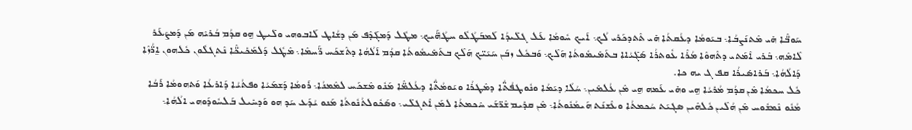ܚܰܘܒ̈ܶܐ ܗܺܝ ܡܶܬܢܰܨܒܳܐ܆ ܒܝܰܘܡܳܐ ܕܥܳܩܬܳܐ ܗܺܝ ܬܶܬܕܟܰܪܝ ܠܳܟ܆ ܐܰܝܟ ܚܽܘܡܳܐ ܥܰܠ ܓܠܺܝܕܳܐ ܠܰܡܒܰܛܳܠܽܘ ܚܛܳܗ̈ܰܝܟ܆ ܡܛܽܠ ܕܰܡܓܰܕܶܦ ܡܰܢ ܕܫܳܐܛ ܠܰܐܒܘܗܝ ܘܠܺܝܛ ܗ̱ܘ ܩܕܳܡ ܒܳܪܝܶܗ ܡܰܢ ܕܰܡܨܰܥܰܪ ܠܶܐܡܶܗ܆ ܒܶܪܝ ܐܶܡܰܬܝ ܕܬܶܗܘܶܐ ܡܳܪܶܐ ܥܽܘܬܪܳܐ ܣܰܓܺܝܳܐܐ ܒܬܰܡܺܝܡܽܘܬܳܐ ܗܰܠܶܟ܆ ܘܰܒܟܽܠ ܙܒܰܢ ܚܰܝܰܝ̈ܟ ܗܰܠܶܟ ܒܬܰܡܺܝܡܽܘܬܳܐ ܩܕܳܡ ܐܰܠܳܗܳܐ ܕܬܶܫܟܰܚ ܪ̈ܰܚܡܶܐ܆ ܡܶܛܽܠ ܕܰܠܡܰܟܺܝܟ̈ܶܐ ܢܶܬܓܠܽܘܢ ܟܽܠܗܘܢ ܐ̱ܪ̈ܳܙܶܐ ܕܰܐܠܳܗܳܐ܆ ܒܰܪܐܣܺܝܪܳܐ ܩܦ ܓ ܝܗ ܟܐ.
ܟܽܠ ܚܟܡܳܐ ܡܶܢ ܩܕܳܡ ܡܳܪܝܳܐ ܗ̱ܝ ܘܗܺܝ ܥܰܡܗ ܗ̱ܝ ܡܶܢ ܥܳܠܡܺܝܢ܆ ܚܳܠܳܐ ܕܝܰܡܳܐ ܘܢܽܘܛܦܳܬ̈ܳܐ ܕܡܶܛܪܳܐ ܘܝܰܘܡܳܬ̈ܳܐ ܕܥܳܠܡ̈ܶܐ ܡܰܢܽܘ ܡܶܫܟܰܚ ܠܡܶܡܢܳܐ܆ ܪܰܘܡܳܐ ܕܰܫܡܰܝܳܐ ܘܦܬܳܝܳܐ ܕܰܐܪܥܳܐ ܘܰܬܗܘܡܳܐ ܪܰܒܳܐ ܡܳܢܽܘ ܢܶܡܫܽܘܚ ܡܶܢ ܗܳܠܶܝܢ ܟܽܠܗܶܝܢ ܣܓܝܰܬ ܚܳܟܡܬܳܐ ܘܥܶܫܢܰܬ ܗܰܝܡܳܢܽܘܬܳܐ܆ ܡܶܢ ܩܕܺܝܡ ܫܶܪ̈ܫܰܝ ܚܶܟܡܬܳܐ ܠܡܰܢ ܐܶܬܓܠܺܝ܆ ܘܣܰܟܽܘܠܬܳܢܽܘܬܳܐ ܡܰܢܘ ܝܳܕܰܥ ܚܰܕ ܗܘ ܘܰܕܚܺܝܠ ܒܰܠܚܽܘܕܰܘܗܝ ܐܠܳܗܳܐ܆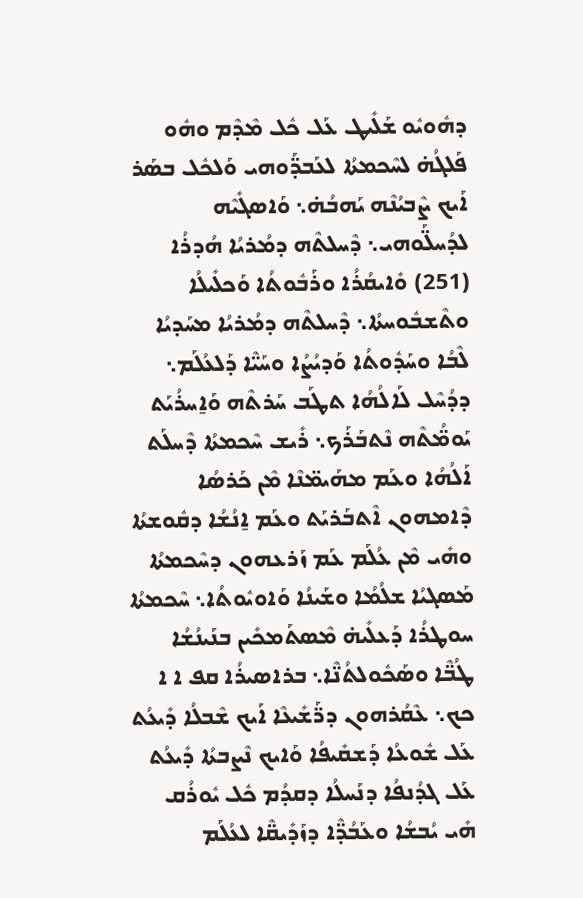ܕܗܽܘܝܽܘ ܫܰܠܺܝܛ ܥܰܠ ܟܽܠ ܡܶܕܶܡ ܘܗܽܘ ܦܰܠܓܳܗ̇ ܠܚܶܟܡܬܳܐ ܠܥܰܒܕ̈ܰܘܗܝ ܘܰܠܟܽܠ ܒܣܰܪ ܐܰܝܟ ܨܶܒܝܳܢܶܗ ܝܰܗܒܳܗ̇܆ ܘܰܐܣܓܺܝܶܗ ܠܕܳܚܠ̈ܰܘܗܝ܆ ܕܶܚܠܬܶܗ ܕܡܳܪܝܳܐ ܗܳܕܪܳܐ (251) ܘܺܐܝܩܳܪܳܐ ܘܪܰܒܽܘܬܳܐ ܘܰܟܠܺܝܠܳܐ ܘܬܶܫܒܽܘܚܬܳܐ܆ ܕܶܚܠܬܶܗ ܕܡܳܪܝܳܐ ܡܚܰܕܝܳܐ ܠܶܒܳܐ ܘܚܰܕܽܘܬܳܐ ܘܰܕܝܳܨܳܐ ܘܚܰܝ̈ܶܐ ܕܰܠܥܳܠܰܡ܆ ܕܕܳܚܶܠ ܠܰܐܠܳܗܳܐ ܬܛܰܒ ܚܰܪܬܶܗ ܘܰܐ̱ܚܪܳܝܰܬ ܝܰܘܡ̈ܳܬܶܗ ܢܶܬܒܰܪܰܟ܆ ܪܺܝܫ ܚܶܟܡܬܳܐ ܕܶܚܠܰܬ ܐܰܠܳܗܳܐ ܘܥܰܡ ܡܗܰܝܡ̈ܢܶܐ ܡܶܢ ܟܰܪܣܳܐ ܕܶܐܡܗܘܢ ܐܶܬܒܰܪܝܰܬ ܘܥܰܡ ܐ̱ܢܳܫܳܐ ܕܩܽܘܫܬܳܐ ܘܗܺܝ ܡܶܢ ܥܳܠܰܡ ܥܰܡ ܙܰܪܥܗܘܢ ܕܚܶܟܡܬܳܐ ܡܰܣܓܝܳܐ ܫܠܳܡܳܐ ܘܫܰܝܢܳܐ ܘܰܐܘܝܽܘܬܳܐ܆ ܚܶܟܡܬܳܐ ܚܘܛܪܳܐ ܕܰܥܠܺܝܗ̇ ܡܶܣܬܰܡܟܺܝܢ ܒܢܰܝܢܳܫܳܐ ܛܳܒ̈ܶܐ ܘܣܰܟܽܘܠܬܳܢ̈ܶܐ܆ ܒܪܐܣܝܪܳܐ ܩܦ ܐ ܐ ܟܟ܆ ܥܶܩܳܪܗܘܢ ܕܪ̈ܰܫܺܝܥܶܐ ܐܰܝܟ ܫܶܒܠܳܐ ܕܺܝܥܳܬ ܥܰܠ ܫܽܘܥܳܐ ܕܰܫܩܺܝܦܳܐ ܘܰܐܝܟ ܢܶܨܒܬܳܐ ܕܺܝܥܳܬ ܥܰܠ ܓܕܳܢܦܳܐ ܕܢܰܚܠܳܐ ܕܩܕܳܡ ܟܽܠ ܝܽܘܪܳܩ ܗܺܝ ܝܳܒܫܳܐ ܘܥܰܒܳܕ̈ܶܐ ܕܙܰܕܺܝܩ̈ܶܐ ܠܥܳܠܰܡ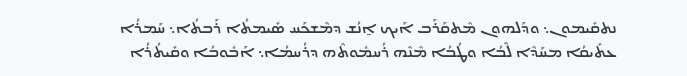ܢܬܩܺܝܡܘܢ܆ ܘܕܰܠܗܘܢ ܡܶܬܩܰܪܰܒ ܐܰܝܟ ܐ̱ܢܳܫ ܕܡܶܫܟܰܚ ܣܺܝܡܬܳܐ ܪܰܒܬܳܐ܆ ܚܰܡܪܳܐ ܥܬܺܝܩܳܐ ܡܚܰܕܶܐ ܠܶܒܳܐ ܘܛܳܒܳܐ ܡܶܢܶܗ ܪܳܚܡܽܘܬܶܗ ܕܪܳܚܡܳܐ܆ ܐܰܒܽܘܒܳܐ ܘܩܺܝܬܳܪܳܐ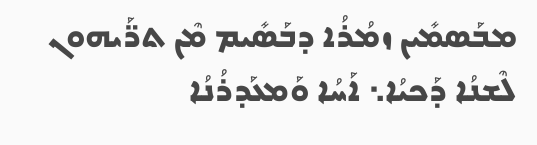ܡܒܰܣܡܺܝܢ ܙܡܳܪܳܐ ܕܒܰܣܺܝܡ ܡܶܢ ܬܪ̈ܰܝܗܘܢ ܠܶܫܢܳܐ ܕܰܟܝܳܐ܆ ܐܰܚܳܐ ܘܰܡܥܰܕܪܳܢܳܐ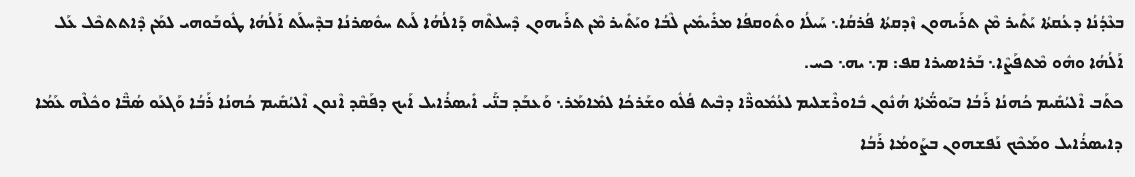ܒܥܶܕܳܢܳܐ ܕܥܳܩܬܳܐ ܝܰܬܺܝܪ ܡܶܢ ܬܪܰܝܗܘܢ ܙܶܕܩܬܳܐ ܦܳܪܩܳܐ܆ ܚܰܝܠܳܐ ܘܬܽܘܩܦܳܐ ܡܪܺܝܡܺܝܢ ܠܶܒܳܐ ܘܝܰܬܺܝܪ ܡܶܢ ܬܪܰܝܗܘܢ ܕܶܚܠܬܶܗ ܕܰܐܠܳܗܳܐ ܠܰܝܬ ܚܘܽܣܪܢܳܐ ܒܕܶܚܠܰܬ ܐܰܠܳܗܳܐ ܛܽܘܒܰܘܗܝ ܠܡܰܢ ܕܶܐܬܬܟܶܠ ܥܰܠ ܐܰܠܳܗܳܐ ܘܗܽܘ ܡܶܬܦܰܨܶܐ܆ ܒܰܪܐܣܝܪܐ ܩܦ: ܡ܆ ܝܗ܆ ܟܚ.
ܟܬܰܒ ܐܶܠܝܳܩܺܝܡ ܟܳܗܢܳܐ ܪܰܒܳܐ ܒܝܰܘܡ̈ܳܬܳܐ ܗܳܢܽܘܢ ܒܽܐܘܪܶܫܠܝܡ ܠܥܳܡܽܘܪ̈ܶܐ ܕܒܶܝܬ ܦܳܠܽܘ ܘܫܰܪܟܳܐ ܠܡܺܐܡܰܪ܆ ܘܰܥܒܰܕ ܒܢ̈ܰܝ ܐܺܝܣܪܳܐܝܠ ܐܰܝܟ ܕܦܰܩܶܕ ܐܶܢܘܢ ܐܶܠܝܳܩܺܝܡ ܟܳܗܢܳܐ ܪܰܒܳܐ ܘܰܓܥܰܘ ܣܳܒ̈ܶܐ ܘܟܽܠܶܗ ܥܰܡܳܐ ܕܐܝܣܪܳܐܝܠ ܘܡܰܟܶܟ ܢܰܦܫܗܘܢ ܒܨܰܘܡܳܐ ܪܰܒܳܐ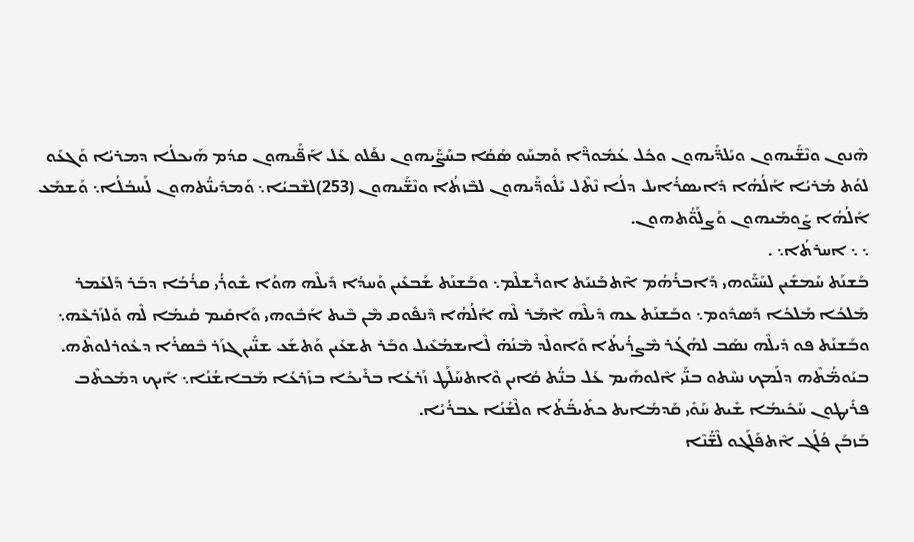ܗܶܢܘܢ ܘܢܶܫ̈ܰܝܗܘܢ ܘܝܰܠܕ̈ܰܝܗܘܢ ܘܟܽܠ ܥܳܡܽܘܪ̈ܶܐ ܘܰܡܚܰܘ ܣܰܩܳܐ ܒܚܰܨ̈ܰܝܗܘܢ ܢܦܰܠܘ ܥܰܠ ܐܰܦ̈ܰܝܗܘܢ ܩܕܳܡ ܗܰܝܟܠܳܐ ܕܡܪܝܳܐ ܘܰܓܥܰܘ ܠܘܳܬ ܡܳܪܝܳܐ ܐܰܠܳܗܳܐ ܕܺܐܝܣܪܳܐܝܠ ܕܠܳܐ ܢܶܬܶܠ ܝܰܠܽܘܕ̈ܰܝܗܘܢ ܠܒܶܙܬܳܐ ܘܢܶܫ̈ܰܝܗܘܢ (253)ܠܫܶܒܝܳܐ܆ ܘܰܡܕܺܝܢ̈ܳܬܗܘܢ ܠܰܚܒܳܠܳܐ܆ ܘܰܫܡܰܥ ܐܰܠܳܗܳܐ ܨܰܘܡܰܝܗܘܢ ܘܰܨܠܰܘ̈ܳܬܗܘܢ.
܆ ܆ ܐܚܪܬܳܐ܆ .
ܒܰܫܢܰܬ ܚܰܡܫܺܝܢ ܠܚܰܝ̈ܰܘܗܝ ܕܰܐܒܪܳܗܳܡ ܐܶܬܒܰܢܝܰܬ ܐܘܪܶܫܠܶܡ܆ ܘܒܰܫܢܰܬ ܫܰܒܥܺܝܢ ܘܰܚܕܳܐ ܕܺܝܠܶܗ ܗܘܳܐ ܫܽܘܪܳܝ ܩܪܳܒܳܐ ܕܒܰܪ ܕܰܠܥܰܡܪ ܡܰܠܟܳܐ ܡܰܠܟܳܐ ܕܰܣܕܽܘܡ܆ ܘܒܰܫܢܰܬ ܥܗ ܕܺܝܠܶܗ ܐܶܡܰܪ ܠܶܗ ܐܰܠܳܗܳܐ ܕܶܢܦܽܘܩ ܡܶܢ ܒܶܝܬ ܐܰܒܽܘܗܝ ܘܰܐܩܺܝܡ ܩܳܝܡܳܐ ܠܶܗ ܘܰܠܙܰܪܥܶܗ܆ ܘܒܰܫܢܰܬ ܦܘ ܕܺܝܠܶܗ ܢܣܰܒ ܠܗܳܓܳܪ ܡܶܨܪܳܝܬܳܐ ܘܰܐܘܠܶܕ ܡܶܢܳܗ̇ ܠܶܐܝܫܡܳܥܺܝܠ ܘܒܰܪ ܬܫܥܺܝܢ ܘܰܬܫܰܥ ܫܢ̈ܺܝܢ ܓܙܰܪ ܒܶܣܪܳܐ ܕܥܽܘܪܠܘܬܶܗ.
ܒܝܰܘܡ̈ܳܬܶܗ ܕܠܰܡܟ ܢܚܶܬܘ ܒܢ̈ܰܝ ܐܶܠܘܗܺܝܡ ܥܰܠ ܒܢ̈ܳܬ ܩܳܐܝܢ ܘܶܐܬܚܰܠܰܛ ܙܰܪܥܳܐ ܒܪܺܝܟܳܐ ܒܙܰܪܥܳܐ ܡܰܒܐܫܳܢܳܐ܆ ܐܰܝܟ ܕܡܰܟܬܶܒ ܦܪܺܝܛܘܢ ܚܰܟܺܝܡܳܐ ܫܺܝܬ ܚܰܘܺܝ ܩܰܕܡܳܐܝܬ ܟܬܺܝܒ̈ܳܬܳܐ ܘܠܶܫܳܢܳܐ ܥܒܪܳܝܳܐ.
ܒܰܙܒܰܢ ܦܳܠܳܓ ܐܶܬܦܰܠܰܓܘ ܠܶܫ̈ܳܢܶܐ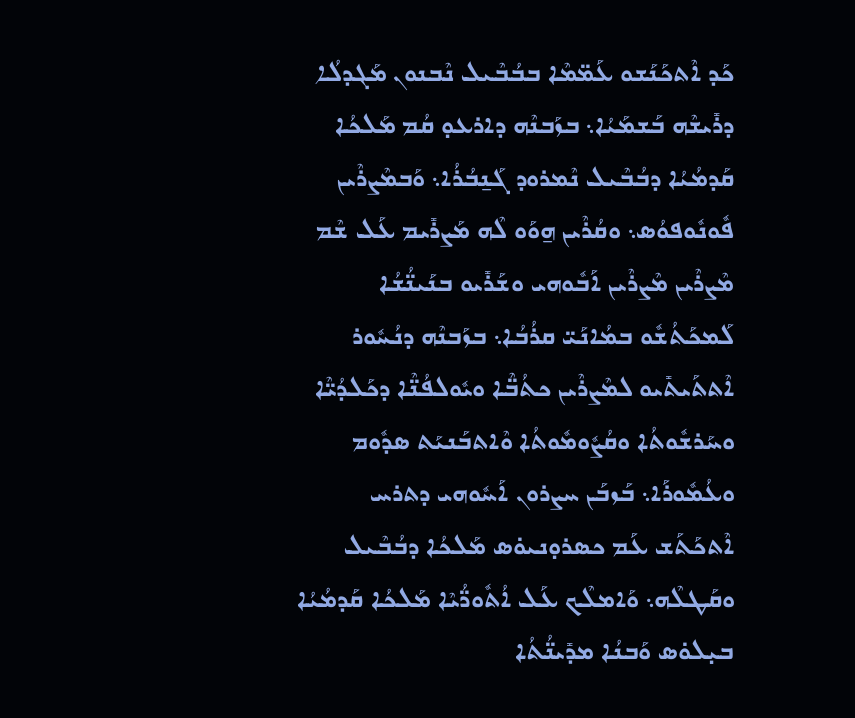ܟܰܕ ܐܶܬܟܰܢܰܫܘ ܥܰܡ̈ܡܶܐ ܒܒܳܒܶܝܠ ܢܶܒܢܘܢ ܡܰܓܕܠܳܐ ܕܪܺܝܫܶܗ ܒܰܫܡܰܝܳܐ܆ ܒܙܰܒܢܶܗ ܕܐܪܥܘ̣ ܩܳܡ ܡܰܠܟܳܐ ܩܰܕܡܳܝܳܐ ܕܒܳܒܶܝܠ ܢܶܡܪܘܕ ܓܰܢ̱ܒܳܪܳܐ܆ ܘܰܒܡܶܨܪܶܝܢ ܦܽܘܢܽܘܦܘܳܣ܆ ܘܩܳܪܶܝܢ ܗ̱ܘܰܘ ܠܶܗ ܡܰܨܪܺܝܡ ܥܰܠ ܫܶܡ ܡܶܨܪܶܝܢ ܡܶܨܪܶܝܢ ܐܰܒܽܘܗܝ ܘܫܰܪܺܝܘ ܒܢܰܝܢ̈ܳܫܳܐ ܠܰܡܟܰܬܳܫܽܘ ܒܡܳܐܢܰܝ̈ ܩܪܳܒܳܐ܆ ܒܙܰܒܢܶܗ ܕܢܳܚܽܘܪ ܐܶܬܬܰܝܬܺܝܘ ܠܡܶܨܪܶܝܢ ܟܬܳܒ̈ܶܐ ܘܝܽܘܠܦܳܢ̈ܶܐ ܕܟܰܠܕܳܝ̈ܶܐ ܘܚܰܪܫܽܘܬܳܐ ܘܩܳܨܽܘܡܽܘܬܳܐ ܘܶܐܬܒܰܢܝܰܬ ܣܕܽܘܡ ܘܥܳܡܽܘܪܰܐ܆ ܒܰܙܒܰܢ ܚܨܪܘܢ ܐܰܚܽܘܗܝ ܕܬܪܚ ܐܶܬܟܰܬܰܫ ܥܰܡ ܟܣܪܘ̣ܢܝܘ̇ܣ ܡܰܠܟܳܐ ܕܒܳܒܶܝܠ ܘܩܰܛܠܶܗ܆ ܘܰܐܡܠܶܟ ܥܰܠ ܐܳܬܽܘܪ̈ܳܝܶܐ ܡܰܠܟܳܐ ܩܰܕܡܳܝܳܐ ܒܝ̣ܠܘ̇ܣ ܘܰܒܢܳܐ ܡܕܺܝܢ̈ܳܬܳܐ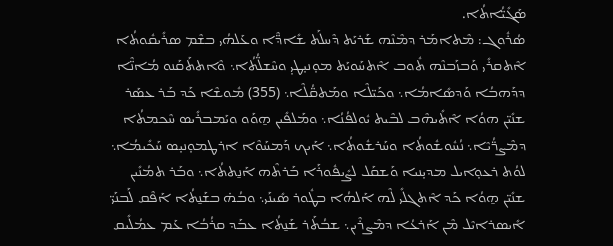ܣܰܓܺܝ̈ܳܐܬܳܐ.
ܣܳܪܽܘܓ: ܡܶܬܐܡܰܪ ܕܡܶܢܶܗ ܫܰܪܝܰܬ ܕܶܚܠܰܬ ܫܺܐܕ̈ܶܐ ܘܥܰܠܗܳܝ ܒܫܶܡ ܣܪܺܝܩܽܘܬܳܐ ܐܶܬܩܪܺܝ ܘܰܒܙܰܒܢܶܗ ܬܽܘܒ ܐܶܬܚܰܘܝܰܬ ܡܘ̣ܢܝ̣ܛܝ̣ ܘܚܶܫܠ̈ܳܬܳܐ܆ ܘܶܐܬܬܰܩܰܢܘ ܡܳܐܢ̈ܶܐ ܕܕܰܗܒܳܐ ܘܰܕܣܺܐܡܳܐ܆ ܘܟܰܝ̈ܠܶܐ ܘܡܰܬܩ̈ܳܠܶܐ܆ (355) ܡܽܘܫܶܐ ܟܰܕ ܒܰܪ ܥܣܰܪ ܫܢܺܝ̈ܢ ܗܘܳܐ ܐܶܬܺܝܗܶܒ ܠܒܶܝܬ ܝܽܘܠܦܳܢܳܐ܆ ܘܡܰܠܦܺܝܢ ܗ̱ܘܰܘ ܘܝܰܡܒܪܺܝܣ ܚܶܟܡܬܳܐ ܕܡܶܨܪ̈ܳܝܶܐ܆ ܢܳܚܽܘܫܽܘܬܳܐ ܘܚܰܪܫܽܘܬܳܐ܆ ܐܰܝܟ ܕܰܡܚܰܘܶܐ ܐܪܛܡܘ̣ܢܝ̣ܣ ܚܰܟܺܝܡܳܐ܆ ܠܘܳܬ ܪܥܘ̣ܐܝܠ ܡܕܝ̣ܢܝܐ ܘܰܫܩܰܠ ܠܨܺܝܦܽܘܪܰܐ ܒܰܪܬܶܗ ܐܰܢ̱ܬܬܳܐ܆ ܘܒܰܪ ܬܡܳܢܺܝܢ ܫܢܺܝ̈ܢ ܗ̱ܘܳܐ ܟܰܕ ܐܶܬܓܠܺܝ ܠܶܗ ܐܰܠܗܳܐ ܒܛܽܘܪ ܣܺܝܢܰܝ܆ ܘܒܳܗ̇ ܒܫܰܢ̱ܬܳܐ ܐܰܦܶܩ ܠܰܒܢܰܝ̈ ܐܺܝܣܪܐܝܶܠ ܡܶܢ ܐܰܪܥܳܐ ܕܡܶܨܪܶܝܢ܆ ܫܒܳܬܰܪ ܫܰܢ̱ܬܳܐ ܥܒܰܕ ܩܪܳܒܳܐ ܥܰܡ ܥܡܳܠܺܝܩ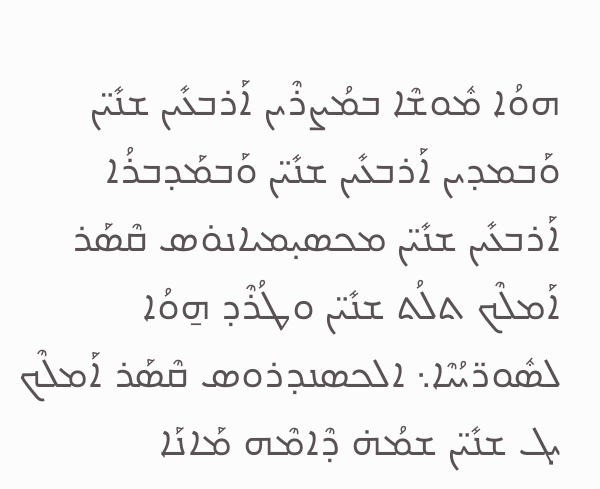ܗܘܳܐ ܡܽܘܫܶܐ ܒܡܳܨܪܶܝܢ ܐܰܪܒܥܺܝܢ ܫܢܺܝ̈ܢ ܘܰܒܡܕܝܢ ܐܰܪܒܥܺܝܢ ܫܢܺܝ̈ܢ ܘܰܒܡܰܕܒܪܳܐ ܐܰܪܒܥܺܝܢ ܫܢܺܝ̈ܢ ܡܟܣܝ̣ܡܝܐܢܘ̇ܣ ܩܶܣܰܪ ܐܰܡܠܶܟ ܬܠܳܬ ܫܢܺܝ̈ܢ ܘܛܳܪܶܕ ܗ̱ܘܳܐ ܠܣܽܘܪ̈ܝܳܝܶܐ܆ ܐܠܟܣܢܕܪܘܣ ܩܶܣܰܪ ܐܰܡܠܶܟ ܝܓ ܫܢܺܝ̈ܢ ܫܡܳܗ̇ ܕܶܐܡܶܗ ܡܰܐܢܰܐ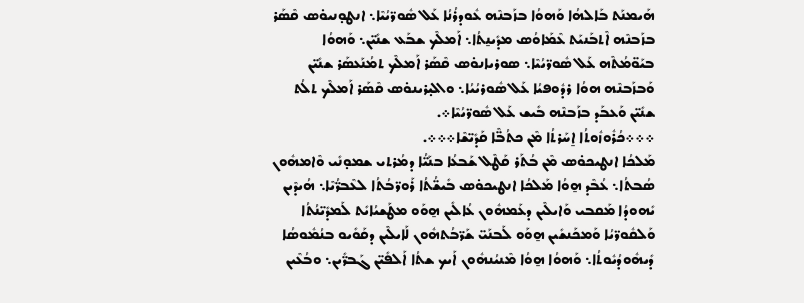ܗܰܝܡܢܰܬ ܒܰܐܠܗܳܐ ܘܰܗܘܳܐ ܒܙܰܒܢܶܗ ܥܽܘܕܪܳܢܳܐ ܥܰܠ ܣܽܘܪ̈ܝܳܝܶܐ܆ ܐܢܛܘ̣ܢܝܘ̇ܣ ܩܶܣܰܪ ܒܙܰܒܢܶܗ ܐܶܬܒܰܢܝܰܬ ܥܶܡܰܐܘܳܣ ܡܕܺܝܢ̱ܬܳܐ܆ ܐܰܡܠܶܟ ܫܒܰܥ ܫܢܺܝ̈ܢ܆ ܘܰܗܘܳܐ ܒܝܰܘ̈ܡܳܬܶܗ ܥܰܠ ܣܽܘܪ̈ܝܳܝܶܐ܆ ܣܘܪܝܐܢܘ̇ܣ ܩܶܣܰܪ ܐܰܡܠܶܟ ܬܡܳܢܰܥܣܰܪ ܫܢܺܝ̈ܢ ܘܰܒܙܰܒܢܶܗ ܗܘܳܐ ܪܕܽܘܦܝܳܐ ܥܰܠ ܣܽܘܪܝܳܝܳܐ܆ ܘܐܠܝ̣ܪܝܢܘ̇ܣ ܩܶܣܰܪ ܐܰܡܠܶܟ ܬܠܳܬ ܫܢܺܝ̈ܢ ܘܰܥܒܰܕ ܒܙܰܒܢܶܗ ܒܺܝܫ ܥܰܠ ܣܽܘܪ̈ܝܳܝܶܐ܀.
܀܀܀ܟܳܪܽܘܙܽܘܬܳܐ ܐ̱ܚܰܪܬܳܐ ܡܶܢ ܟܬܳܒ̈ܶܐ ܩܰܕܺܝ̈ܫܶܐ܀܀܀.
ܡܰܠܟܳܐ ܐܢܛܝܟܘ̇ܣ ܡܶܢ ܒܳܬܰܪ ܩܰܛܶܠ ܫܰܒܥܳܐ ܒܢܰܝ̈ܳܐ ܕܡܳܪܬܝ ܫܡܘ̣ܢܺܝ ܘܶܐܡܗܽܘܢ ܣܳܒܬܳܐ܆ ܥܳܒܶܕ ܗ̱ܘܳܐ ܡܰܠܟܳܐ ܐܢܛܝܟܘ̇ܣ ܒܺܝܫ̈ܳܬܳܐ ܪܰܘܪ̈ܒܳܬܳܐ ܠܥܶܒܪ̈ܳܝܶܐ܆ ܗܳܝܕܶܝܢ ܝܺܗܘܕܳܐ ܡܰܩܒܝ ܘܰܐܝܠܶܝܢ ܕܥܰܡܗܽܘܢ ܥܳܐܠܺܝܢ ܗ̱ܘܰܘ ܡܛܰܫܝܳܐܝܺܬ ܠܰܡܕܺܝ̈ܢܳܬܳܐ ܘܰܠܩܽܘܪ̈ܝܳܐ ܘܰܡܟܰܢܫܺܝܢ ܗ̱ܘܰܘ ܠܰܒܢܰܝ̈ ܫܰܪ̈ܒܳܬܗܽܘܢ ܠܰܐܝܠܶܝܢ ܕܩܰܘܺܝܘ ܒܢܳܡܽܘܣܳܐ ܕܺܝܗܽܘܕܳܝܽܘܬܳܐ܆ ܘܰܗܘܳܐ ܗ̱ܘܳܐ ܡܶܢܝܳܢܗܽܘܢ ܐܰܝܟ ܫܬܳܐ ܐܰܠܦܺܝ̈ܢ ܓܰܒܪ̈ܺܝܢ܆ ܘܒܳܥܶܝܢ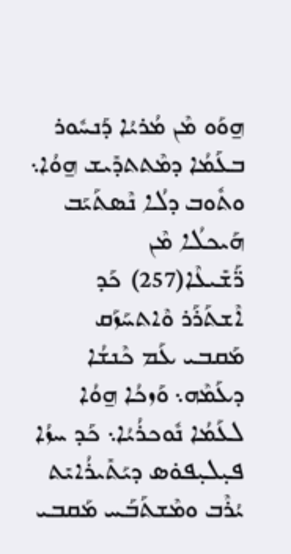ܗ̱ܘܰܘ ܡܶܢ ܡܳܪܝܳܐ ܕܰܢܚܽܘܪ ܒܥܰܡܳܐ ܕܡܶܬܬܕܺܝܫ ܗ̱ܘܳܐ܆ ܘܬܽܘܒ ܕܠܳܐ ܢܶܣܬܰܝܰܒ ܗܰܝܟܠܳܐ ܡܶܢ ܪ̈ܰܫܺܝܥܶܐ(257) ܟܰܕ ܐܶܫܬܰܪܰܪ ܘܶܐܬܚܰܙܰܩ ܡܰܩܒܝ ܥܰܡ ܟܶܢܫܳܐ ܕܥܰܡܶܗ܆ ܘܰܙܟܳܐ ܗ̱ܘܳܐ ܠܥܰܡܳܐ ܢܽܘܟܪܳܝܳܐ܆ ܟܰܕ ܚܙܳܐ ܦܝ̣ܠܝ̣ܦܘ̇ܣ ܕܝܰܬܺܝܪܳܐܝܺܬ ܝܳܪܶܒ ܘܡܶܫܬܰܒܰܚ ܡܰܩܒܝ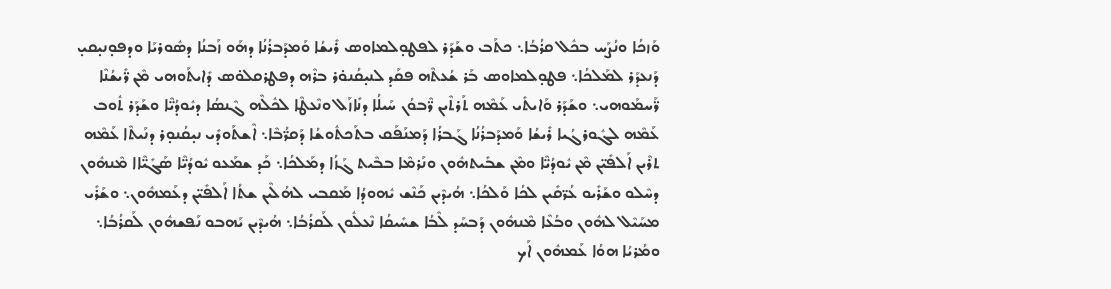ܘܰܙܟܳܐ ܘܢܳܨܰܚ ܒܟܽܠ ܩܪܳܒܳܐ܆ ܟܬܰܒ ܘܫܰܕܰܪ ܠܦܛܘ̣ܠܡܐܘܣ ܪܺܝܫܳܐ ܘܰܡܕܰܒܪܳܢܳܐ ܕܗܰܘ ܙܰܒܢܳܐ ܕܣܽܘܪܝܰܐ ܘܕܦܘ̣ܢܝ̣ܩܝ̣ ܕܰܢܥܕܰܪ ܠܡܰܠܟܳܐ܆ ܦܛܘ̣ܠܡܐܘܣ ܒܰܪ ܫܳܥܬܶܗ ܦܩܰܕ ܠܢܝ̣ܩܳܢܘ̇ܪ ܒܪܶܗ ܕܦܛܪܩܠܘ̇ܣ ܕܺܐܝܬܰܘܗܝ ܡܶܢ ܪ̈ܺܝܫܳܢܶܐ ܪ̈ܰܚܡܰܘܗܝ܆ ܘܫܰܕܰܪ ܘܰܐܝܬܺܝ ܥܰܡܶܗ ܬܰܪܬܶܝܢ ܪ̈ܶܒܘܳܢ ܚܰܝܠܳܐ ܕܢܺܐܙܰܠ ܘܢܶܥܛܶܐ ܠܟܽܠܶܗ ܓܶܢܣܳܐ ܕܝܽܘܕܳܝ̈ܶܐ ܘܫܰܕܰܪ ܬܽܘܒ ܥܰܡܶܗ ܠܓܽܘܪܓܳܝܐ ܪܺܝܫܳܐ ܘܰܡܕܰܒܪܳܢܳܐ ܓܰܒܪܳܐ ܕܰܡܢܰܦܰܩ ܒܬܰܟܬܽܘܫܳܐ ܕܰܩܪ̈ܳܒܶܐ܆ ܐܶܫܬܰܘܕܺܝ ܢܝ̣ܩܳܢܘ̣ܪ ܕܢܰܝܬܶܐ ܥܰܡܶܗ ܬܪܶܝܢ ܐܰܠܦܺܝ̈ܢ ܡܶܢ ܝܽܘܕܳܝ̈ܶܐ ܘܡܶܢ ܫܒܺܝܬܗܽܘܢ ܘܢܰܪܡܶܐ ܒܒܶܝܬ ܓܰܙܳܐ ܕܡܰܠܟܳܐ܆ ܟܰܕ ܫܡܰܥܘ ܝܽܘܕܳܝ̈ܶܐ ܣܰܓܺܝ̈ܶܐܐ ܡܶܢܗܽܘܢ ܕܚܶܠܘ ܘܫܰܪܺܝܘ ܥܳܪ̈ܩܺܝܢ ܠܟܳܐ ܘܰܠܟܳܐ܆ ܗܳܝܕܶܝܢ ܟܰܢܶܫ ܝܽܗܘܕܳܐ ܡܰܩܒܝ ܠܗܳܠܶܝܢ ܫܬܳܐ ܐܰܠܦܺܝ̈ܢ ܕܥܰܡܗܽܘܢ܆ ܘܫܰܪܺܝ ܡܚܰܝܶܠ ܠܗܽܘܢ ܘܒܳܥܶܐ ܡܶܢܗܽܘܢ ܕܰܒܚܰܕ ܠܶܒܳܐ ܫܚܺܝܩܳܐ ܢܶܥܠܽܘܢ ܠܰܩܪܳܒܳܐ܆ ܗܳܝܕܶܝܢ ܝܰܗܒܘ ܢܰܦܫܗܽܘܢ ܠܰܩܪܳܒܳܐ܆ ܘܡܳܪܝܳܐ ܗܘܳܐ ܥܰܡܗܽܘܢ ܐܰܟ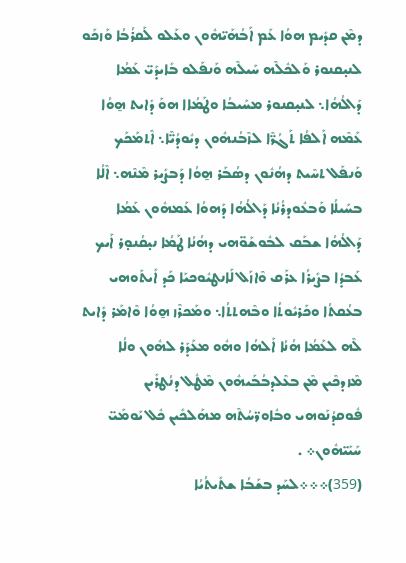ܕܡܶܢ ܩܕܺܝܡ ܗܘܳܐ ܥܰܡ ܐܰܒܳܗܰܝ̈ܗܽܘܢ ܘܥܰܠܘ ܠܰܩܪܳܒܳܐ ܘܰܙܟܰܘ ܠܢܝ̣ܩܢܘܪ ܘܰܠܟܽܠܶܗ ܚܰܝܠܶܗ ܘܰܢܦܰܠܘ ܒܺܐܝܕܰܝ̈ ܥܰܡܳܐ ܕܰܐܠܳܗܳܐ܆ ܠܢܝ̣ܩܢܘܪ ܡܚܰܝܒܳܐ ܘܛܰܡܳܐܐ ܗܘܰ ܕܺܐܝܬ ܗ̱ܘܳܐ ܥܰܡܶܗ ܐܰܠܦܳܐ ܬܰܓܳܪ̈ܶܐ ܠܙܶܒܳܢܗܽܘܢ ܕܝܽܘܕܳܝ̈ܶܐ܆ ܐܶܬܡܰܟܰܟ ܘܰܢܦܰܠ ܬܚܶܝܬ ܕܗܳܢܽܘܢ ܕܣܳܒܰܪ ܗ̱ܘܳܐ ܕܰܒܨܺܝܪ ܡܶܢܶܗ܆ ܐܶܠܳܐ ܒܚܰܝܠܳܐ ܘܰܒܥܽܘܕܪܳܢܳܐ ܕܰܐܠܳܗܳܐ ܕܰܗܘܳܐ ܥܰܡܗܽܘܢ ܥܰܡܳܐ ܕܰܐܠܳܗܳܐ ܫܒܰܩ ܠܒܽܘܫܰܘ̈ܗܝ ܕܗܳܢܳܐ ܛܰܡܳܐ ܢܝ̣ܩܳܢܘ̣ܪ ܐܰܝܟ ܥܰܒܕܳܐ ܒܨܺܝܪܳܐ ܥܪܰܩ ܘܶܐܙܰܠ ܠܰܐܢܛܝܽܘܟܝܰܐ ܟܰܕ ܐܺܝܬܰܘܗܝ ܒܥܳܩܬܳܐ ܘܟܰܪܝܽܘܬܳܐ ܘܒܶܗܬܬܳܐ܆ ܘܡܰܟܪܶܙ ܗ̱ܘܳܐ ܘܶܐܡܰܪ ܕܺܐܝܬ ܠܶܗ ܠܥܰܡܳܐ ܗܳܢܳܐ ܐܰܠܗܳܐ ܘܗܽܘ ܡܥܰܕܰܪ ܠܗܽܘܢ ܘܠܳܐ ܡܶܙܕܟܶܝܢ ܡܶܢ ܒܥܶܠܕܒܳܒܰܝܗܽܘܢ ܡܶܛܽܠ ܕܢܳܛܪܺܝܢ ܦܽܘܩܕܳܢܰܘܗܝ ܘܒܽܐܘܪ̈ܚܳܬܶܗ ܡܗܰܠܟܺܝܢ ܟܽܠ ܝܰܘܡܰܝ̈ ܚܰܝܰܝ̈ܗܽܘܢ܀ .
(359)܀܀܀ܠܚܰܕ ܒܫܰܒܳܐ ܫܬܺܝܬܳܝܳܐ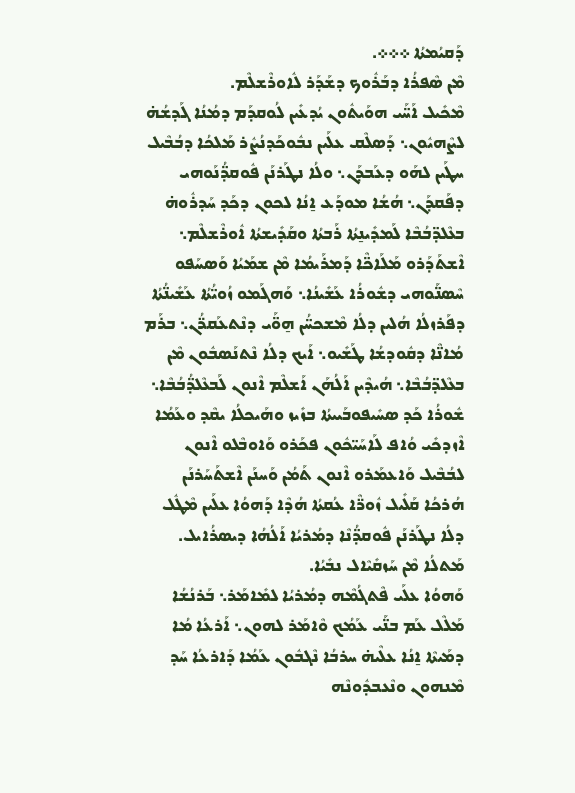ܕܰܩܝܳܡܬܳܐ ܀܀܀.
ܡܶܢ ܣܶܦܪܳܐ ܕܒܰܪܽܘܟ ܕܫܰܕܰܪ ܠܽܐܘܪܶܫܠܶܡ.
ܡܶܟܺܝܠ ܐܰܚ̈ܰܝ ܗܘܰܝܬܽܘܢ ܝܳܕܥܺܝܢ ܠܳܘܩܕܰܡ ܕܡܳܢܳܐ ܓܰܕܫܳܗ̇ ܠܨܶܗܝܽܘܢ܆ ܕܰܣܠܶܩ ܥܠܰܝܢ ܢܒܽܘܟܰܕܢܳܨܽܪ ܡܰܠܟܳܐ ܕܒܳܒܶܝܠ ܚܛܰܝܢ ܠܗܰܘ ܕܥܰܒܕܰܢ܆ ܘܠܳܐ ܢܛܰܪܢܰܢ ܦܽܘܩܕ̈ܳܢܰܘܗܝ ܕܦܰܩܕܰܢ܆ ܗܳܫܳܐ ܡܘܕܰܥ ܐ̱ܢܳܐ ܠܟܘܢ ܕܟܰܕ ܚܰܕܪܽܘܗ̇ ܒܥܶܠܕ̈ܒܳܒܶܐ ܠܰܡܕܺܝܢ̱ܬܳܐ ܪܰܒܬܳܐ ܘܩܰܕܺܝܫܬܳܐ ܐܽܘܪܶܫܠܶܡ܆ ܐܶܫܬܰܕܰܪܘ ܡܰܠܰܐܟ̈ܶܐ ܕܰܡܪܰܝܡܳܐ ܡܶܢ ܫܡܰܝܳܐ ܘܰܣܚܰܦܘ ܚܶܣܢ̈ܰܘܗܝ ܕܫܽܘܪܳܐ ܥܰܫܺܝܢܳܐ܆ ܘܰܗܓܰܡܘ ܙܳܘܝ̈ܳܬܳܐ ܥܰܫܺܝܢ̈ܳܬܳܐ ܕܦܰܪܙܠܳܐ ܗܳܠܝܢ ܕܠܳܐ ܡܶܫܟܚ̈ܳܢ ܗ̱ܘ̈ܰܝ ܕܢܶܬܥܰܩܪ̈ܳܢ܆ ܒܪܰܡ ܡܳܐܢ̈ܶܐ ܕܩܽܘܕܫܳܐ ܛܰܫܺܝܘ܆ ܐܰܝܟ ܕܠܳܐ ܢܶܬܢܰܣܒܽܘܢ ܡܶܢ ܒܥܶܠܕ̈ܒܳܒܶܐ܆ ܗܳܝܕܶܝܢ ܐܰܠܳܗܰܢ ܐܰܫܠܶܡ ܐܶܢܘܢ ܠܰܒܥܶܠܕ̈ܳܒܳܒܶܐ܆ ܫܽܘܪܳܐ ܟܰܕ ܣܚܺܝܦܘܒܰܝܝܬܳܐ ܒܙܺܝܙ ܘܗܰܝܟܠܳܐ ܝܩܶܕ ܘܥܰܡܳܐ ܐܶܙܕܟܺܝ ܘܳܐܦ ܠܰܐܚܰܝ̈ܟܽܘܢ ܦܟܰܪܘ ܘܰܐܘܒܶܠܘ ܐܶܢܘܢ ܠܒܳܒܶܝܠ ܘܰܐܥܡܰܪܘ ܐܶܢܘܢ ܬܰܡܳܢ ܘܰܚܢܰܢ ܐܶܫܬܰܚܰܪܢܰܢ ܗܳܪܟܳܐ ܩܰܠܺܝܠ ܙܽܘܪ̈ܶܐ ܥܳܩܬܳܐ ܗܳܕܶܐ ܕܰܗܘܳܐ ܥܠܰܝܢ ܡܶܛܽܠ ܕܠܳܐ ܢܛܰܪܢܰܢ ܦܽܘܩܕ̈ܳܢܶܐ ܕܡܳܪܝܳܐ ܐܰܠܳܗܳܐ ܕܝܣܪܳܐܝܠ.
ܡܰܬܠܳܐ ܡܶܢ ܚܰܙܩܺܝܶܐܠ ܢܒܺܝܳܐ.
ܘܰܗܘܳܐ ܥܠܰܝ ܦܶܬܓܳܡܶܗ ܕܡܳܪܝܳܐ ܠܡܺܐܡܰܪ܆ ܒܰܪܢܳܫܳܐ ܡܰܠܶܠ ܥܰܡ ܒܢ̈ܰܝ ܥܰܡܳܟ ܘܶܐܡܰܪ ܠܗܘܢ܆ ܐܰܪܥܳܐ ܡܳܐ ܕܡܰܝܬܶܐ ܐ̱ܢܳܐ ܥܠܶܝܗ̇ ܚܪܒܳܐ ܢܶܓܒܽܘܢ ܥܰܡܳܐ ܕܰܐܪܥܳܐ ܚܰܕ ܡܶܢܗܘܢ ܘܢܶܥܒܕܽܘܢܶܗ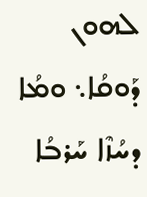ܠܗܘܢ ܕܰܘܩܳܐ܆ ܘܡܳܐ ܕܚܳܙܶܐ ܚܰܪܒܳܐ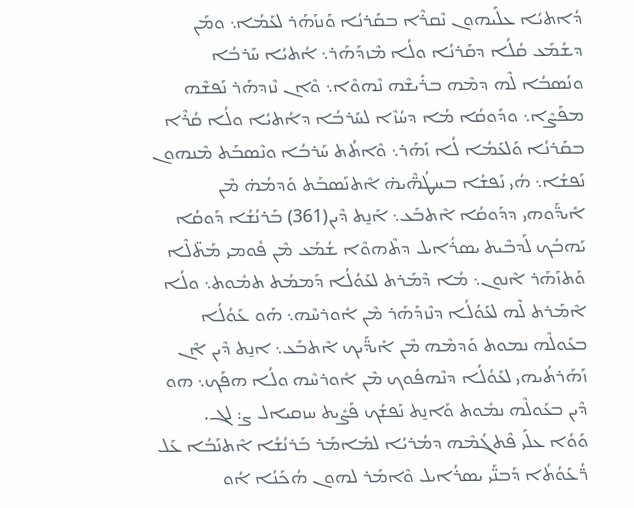ܕܳܐܬܝܳܐ ܥܠܰܝܗܘܢ ܢܶܩܪܶܐ ܒܩܰܪܢܳܐ ܘܰܢܙܰܗܰܪ ܠܥܰܡܳܐ܆ ܘܡܰܢ ܕܫܳܡܰܥ ܩܳܠܳܐ ܕܩܰܪܢܳܐ ܘܠܳܐ ܡܶܙܕܰܗܰܪ܆ ܐܳܬܝܳܐ ܚܰܪܒܳܐ ܘܢܳܣܒܳܐ ܠܶܗ ܕܡܶܗ ܒܪܺܝܫܶܗ ܢܶܗܘܶܐ܆ ܘܶܐܢ ܢܶܙܕܗܰܪ ܢܰܦܫܶܗ ܡܦܰܨܶܐ܆ ܘܕܰܘܩܳܐ ܡܳܐ ܕܚܳܙܶܐ ܠܚܰܪܒܳܐ ܕܐܳܬܝܳܐ ܘܠܳܐ ܩܳܪܶܐ ܒܩܰܪܢܳܐ ܘܰܠܥܰܡܳܐ ܠܳܐ ܙܰܗܰܪ܆ ܘܶܐܬܳܬ ܚܰܪܒܳܐ ܘܢܶܣܒܰܬ ܡܶܢܗܘܢ ܢܰܦܫܳܐ܆ ܗܳܝ ܢܰܦܫܳܐ ܒܚܛܳܗ̈ܶܝܗ̇ ܐܶܬܢܰܣܒܰܬ ܘܰܕܡܳܗ̇ ܡܶܢ ܐܺܝܕ̈ܰܘܗܝ ܕܕܰܘܩܳܐ ܐܶܬܒܰܥ܆ ܐܰܢ̱ܬ ܕܶܝܢ(361) ܒܰܪܢܳܫܳܐ ܕܰܘܩܳܐ ܝܰܗܒܳܟ ܠܰܕܒܶܝܬ ܝܣܪܳܐܝܠ ܕܬܶܗܘܶܐ ܫܳܡܰܥ ܡܶܢ ܦܽܘܡܝ ܡܰܬ̈ܠܶܐ ܘܰܬܙܰܗܰܪ ܐܶܢܘܢ܆ ܡܳܐ ܕܶܡܰܪܬ ܠܥܰܘܳܠܳܐ ܕܰܡܡܳܬ ܬܡܽܘܬ܆ ܘܠܳܐ ܐܶܡܰܪܬ ܠܶܗ ܠܥܰܘܳܠܳܐ ܕܢܶܙܕܰܗܰܪ ܡܶܢ ܐܽܘܪܚܶܗ܆ ܗܰܘ ܥܰܘܳܠܳܐ ܒܥܰܘܠܶܗ ܢܡܘܬ ܘܰܕܡܶܗ ܡܶܢ ܐܺܝܕ̈ܰܝܟ ܐܶܬܒܰܥ܆ ܐܢ̱ܬ ܕܶܝܢ ܐܶܢ ܙܰܗܰܪܬܳܝܗܝ ܠܥܰܘܳܠܳܐ ܕܢܶܗܦܽܘܟ ܡܶܢ ܐܽܘܪܚܶܗ ܘܠܳܐ ܗܦܰܟ܆ ܗܘ ܕܶܝܢ ܒܥܰܘܠܶܗ ܢܡܽܘܬ ܘܰܐܢ̱ܬ ܢܰܦܫܳܟ ܦܰܨܺܝܬ ܚܙܩܝܐܠ ܨ: ܠܓ.
ܘܰܘܳܐ ܥܠܰܝ ܦܶܬܓܳܡܶܗ ܕܡܳܪܝܳܐ ܠܡܺܐܡܰܪ ܒܰܪܢܳܫܳܐ ܐܶܬܢܰܒܳܐ ܥܰܠ ܪ̈ܳܥܰܘܳܬܳܐ ܕܰܒܢ̈ܰܝ ܝܣܪܳܐܝܠ ܘܶܐܡܰܪ ܠܗܘܢ ܗܳܟܰܢܳܐ ܐܳܘ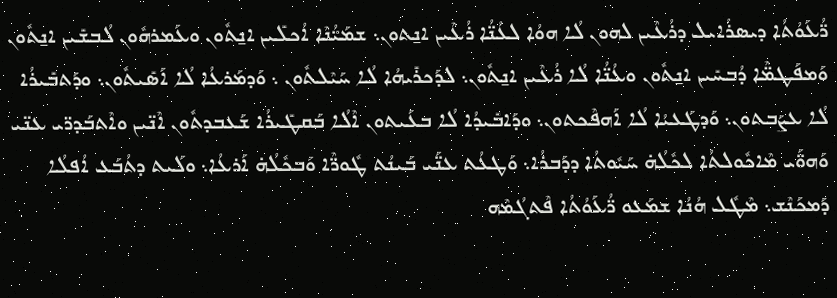ܪ̈ܳܥܰܘܳܬܳܐ ܕܝܣܪܳܐܝܠ ܕܪܳܥܶܝܢ ܠܗܘܢ ܠܳܐ ܗܘܳܐ ܠܥܳܢ̈ܳܐ ܪܳܥܶܝܢ ܐܢ̱ܬܘܢ܆ ܫܡܰܝ̈ܳܢܶܐ ܐܳܟܠܺܝܢ ܐܢ̱ܬܽܘܢ ܘܥܰܡܪܗܽܘܢ ܠܳܒܫܺܝܢ ܐܢ̱ܬܽܘܢ ܘܰܡܦܰܛܡ̈ܶܐ ܕܳܒܚܺܝܢ ܐܢ̱ܬܽܘܢ ܘܥܳܢ̈ܳܐ ܠܳܐ ܪܳܥܶܝܢ ܐܢ̱ܬܽܘܢ܆ ܠܕܰܟܪܺܝܗܳܐ ܠܳܐ ܚܰܝܶܠܬܽܘܢ ܆ ܘܰܕܡܰܪܥܳܐ ܠܳܐ ܐܰܣܺܝܬܽܘܢ܆ ܘܕܰܬܒܺܝܪܳܐ ܠܳܐ ܥܨܰܒܬܘܢ܆ ܘܰܕܛܰܥܝܳܐ ܠܳܐ ܐܰܗܦܶܟܬܘܢ܆ ܘܕܰܐܒܺܝܕܳܐ ܠܳܐ ܒܥܰܝܬܘܢ ܐܶܠܳܐ ܒܰܩܛܺܝܪܳܐ ܫܰܥܒܕܬܽܘܢ ܐܶܢ̈ܝܢ ܘܐܶܬܒܰܕܪ̈ܝ ܥܢ̈ܝ ܘܰܗܘ̈ܰܝ ܡܶܐܟܽܘܠܬܳܐ ܠܟܽܠܳܗ̇ ܚܰܝܽܘܬܳܐ ܕܕܰܒܪܳܐ܆ ܘܰܛܥܳܬ ܥܢ̈ܰܝ ܒܰܝܢܳܬ ܛܽܘܪ̈ܶܐ ܘܰܒܟܽܠܳܗ̇ ܐܰܪܥܳܐ܆ ܘܠܰܝܬ ܕܬܳܒܰܥ ܐܳܦܠܳܐ ܕܰܡܟܰܢܶܫ܆ ܡܶܛܽܠ ܗܳܢܳܐ ܫܡܰܥܘ ܪ̈ܳܥܰܘܳܬܳܐ ܦܶܬܓܳܡܶܗ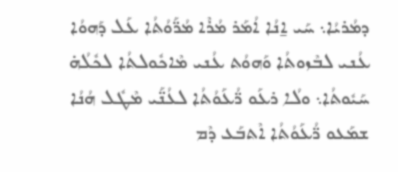ܕܡܳܪܝܳܐ܆ ܚܰܝ ܐ̱ܢܳܐ ܐܳܡܰܪ ܡܳܪܶܐ ܡܳܪ̈ܰܘܳܬܳܐ ܥܰܠ ܕܰܗܘܳܐ ܥܳܢܝ ܠܒܶܙܘܬܳܐ ܘܰܗܘܳܬ ܥܳܢܝ ܡܶܐܟܽܘܠܬܳܐ ܠܟܽܠܳܗ̇ ܚܰܝܽܘܬܳܐ܆ ܘܠܳܐ ܪܥܰܘ ܪ̈ܳܥܰܘܳܬܳܐ ܠܥܳܢ̈ܰܝ ܡܶܛܽܠ ܗܳܢܳܐ ܫܡܰܥܘ ܪ̈ܳܥܰܘܳܬܳܐ ܐܶܬܒܰܥ ܕܶܡ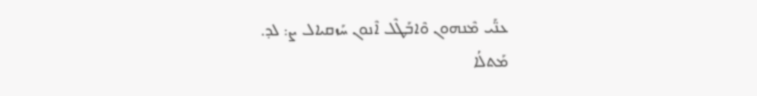ܥܢ̈ܰܝ ܡܶܢܗܘܢ ܘܶܐܒܰܛܶܠ ܐܶܢܘܢ ܚܰܙܩܝܐܠ ܨ: ܠܕ.
ܡܰܬܠܳܐ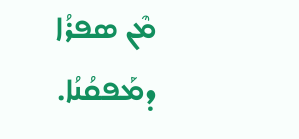ܡܶܢ ܣܦܪܳܐ ܕܡܰܦܩܳܢܳܐ.